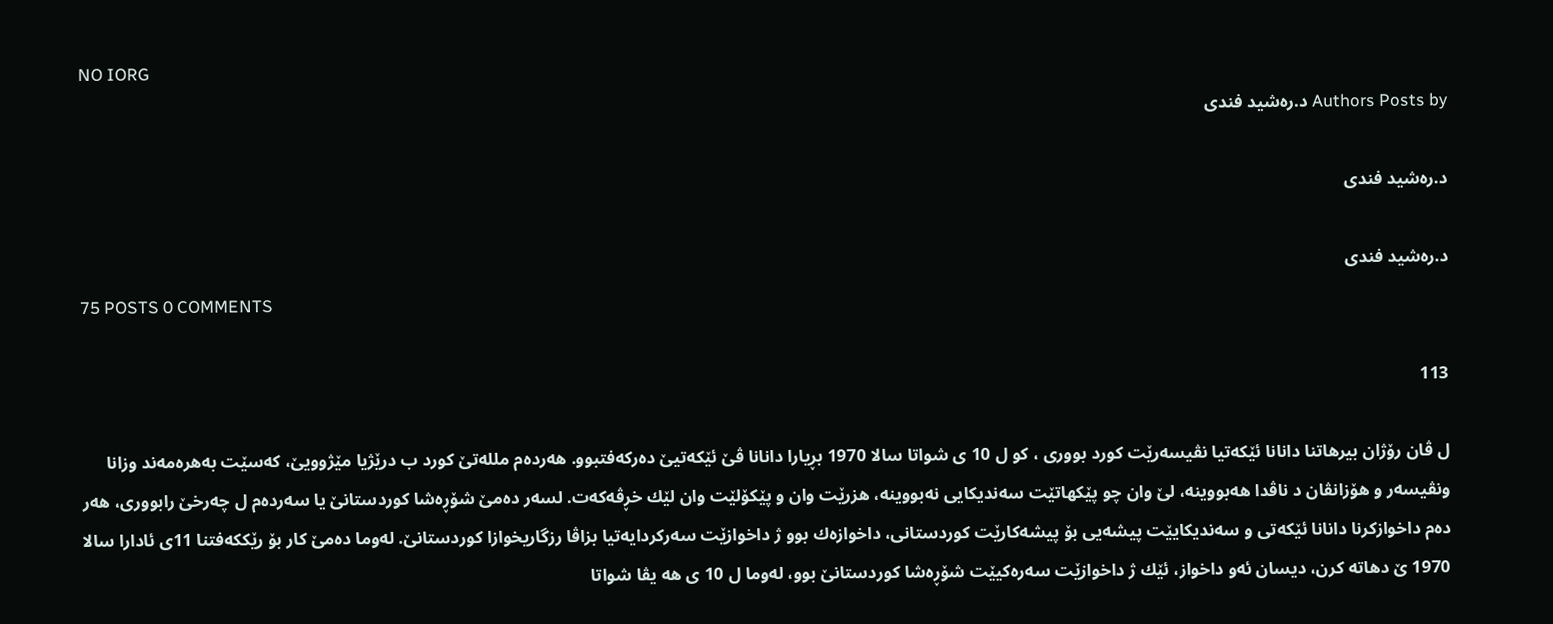NO IORG
Authors Posts by د.ره‌شيد فندى

د.ره‌شيد فندى

د.ره‌شيد فندى
75 POSTS 0 COMMENTS

113

ل ڤان رۆژان بیرهاتنا دانانا ئێكه‌تیا نڤیسه‌رێت كورد بووری ، كو ل 10 ی شواتا سالا 1970 بڕیارا دانانا ڤێ ئێكه‌تیێ ده‌ركه‌فتبوو. هه‌رده‌م ملله‌تێ كورد ب درێژیا مێژوویێ، كه‌سێت به‌هره‌مه‌ند وزانا ونڤیسه‌ر و هۆزانڤان د ناڤدا هه‌بووینه‌، لێ وان چو پێكهاتێت سه‌ندیكایی نه‌بووینه‌، هزرێت وان و پێكۆلێت وان لێك خڕڤه‌كه‌ت. لسه‌ر ده‌مێ شۆڕه‌شا كوردستانێ یا سه‌رده‌م ل چه‌رخێ رابووری، هه‌ر ده‌م داخوازكرنا دانانا ئێكه‌تی و سه‌ندیكایێت پیشه‌یی بۆ پیشه‌كارێت كوردستانی، داخوازه‌ك بوو ژ داخوازێت سه‌ركردایه‌تیا بزاڤا رزگاریخوازا كوردستانێ. له‌وما ده‌مێ كار بۆ رێككه‌فتنا 11ی ئادارا سالا 1970 ێ دهاته‌ كرن، دیسان ئه‌و داخواز، ئێك ژ داخوازێت سه‌ره‌كیێت شۆڕه‌شا كوردستانێ بوو، له‌وما ل 10 ی هه یڤا شواتا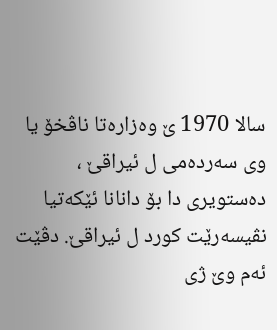سالا 1970 ێ وه‌زاره‌تا ناڤخۆ یا وی سه‌رده‌می ل ئیراقێ ، ده‌ستویری دا بۆ دانانا ئێكه‌تیا نڤیسه‌رێت كورد ل ئیراقێ. دڤێت ئه‌م وێ ژی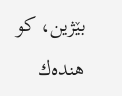بێژین، كو هنده‌ك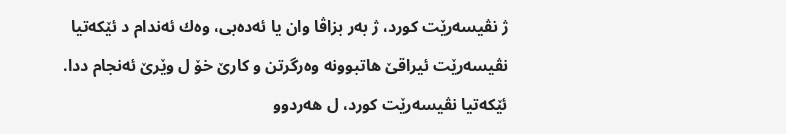ژ نڤیسه‌رێت كورد، ژ به‌ر بزاڤا وان یا ئه‌ده‌بی، وه‌ك ئه‌ندام د ئێكه‌تیا نڤیسه‌رێت ئیراقێ هاتبوونه‌ وه‌رگرتن و كارێ خۆ ل وێرێ ئه‌نجام ددا. ئێكه‌تیا نڤیسه‌رێت كورد، ل هه‌ردوو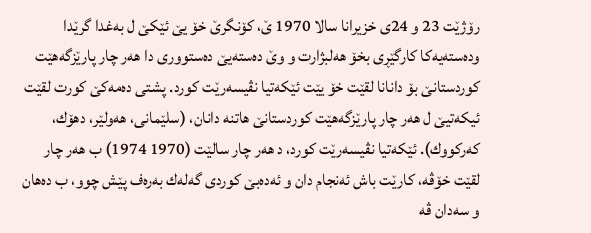رۆژێت 23 و 24ی خزیرانا سالا 1970 ێ، كۆنگرێ خۆ یێ ئێكێ ل به‌غدا گرێدا وده‌سته‌یه‌كا كارگێڕی بخۆ هه‌لبژارت و وێ ده‌سته‌یێ ده‌ستووری دا هه‌ر چار پارێزگه‌هێت كوردستانێ بۆ دانانا لقێت خۆ یێت ئێكه‌تیا نڤیسه‌رێت كورد. پشتی ده‌مه‌كێ كورت لقێت ئیكه‌تیێ ل هه‌ر چار پارێزگه‌هێت كوردستانێ هاتنه‌ دانان، (سلێمانی، هه‌ولێر، دهۆك، كه‌ركووك). ئێكه‌تیا نڤیسه‌رێت كورد، د هه‌ر چار سالێت (1970 1974) ب هه‌ر چار لقێت خۆڤه‌، كارێت باش ئه‌نجام دان و ئه‌ده‌بێ كوردی گه‌له‌ك به‌ره‌ف پێش چوو، ب ده‌هان و سه‌دان ڤه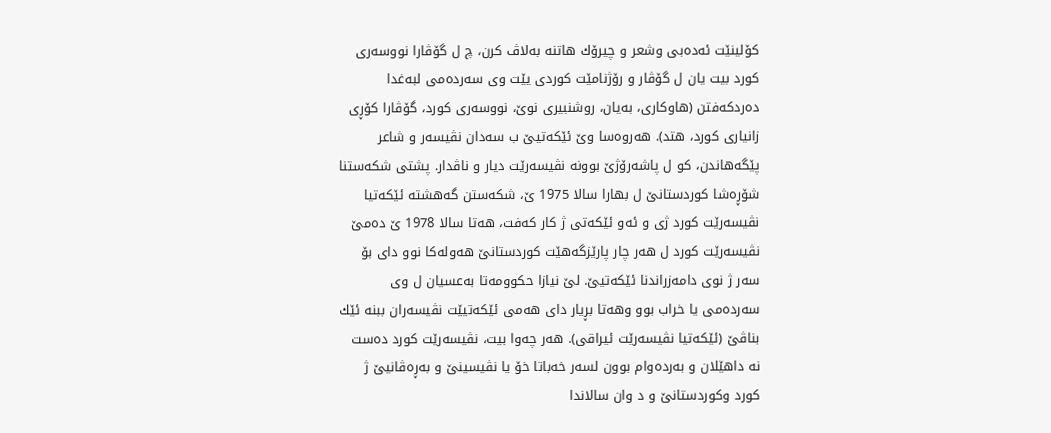كۆلینێت ئه‌ده‌بی وشعر و چیرۆك هاتنه‌ به‌لاڤ كرن، چ ل گۆڤارا نووسه‌ری كورد بیت یان ل گۆڤار و رۆژنامێت كوردی یێت وی سه‌رده‌می لبه‌غدا ده‌ردكه‌فتن (هاوكاری، به‌یان، روشنبیری نوێ، نووسه‌ری كورد، گۆڤارا كۆڕی زانیاری كورد، هتد). هه‌روه‌سا وێ ئێكه‌تیێ ب سه‌دان نڤیسه‌ر و شاعر پێگه‌هاندن، كو ل پاشه‌رۆژێ بوونه‌ نڤیسه‌رێت دیار و ناڤدار. پشتی شكه‌ستنا شۆڕه‌شا كوردستانێ ل بهارا سالا 1975 ێ، شكه‌ستن گه‌هشته‌ ئێكه‌تیا نڤیسه‌رێت كورد ژی و ئه‌و ئێكه‌تی ژ كار كه‌فت، هه‌تا سالا 1978 ێ ده‌مێ نڤیسه‌رێت كورد ل هه‌ر چار پارێزگه‌هێت كوردستانێ هه‌وله‌كا نوو دای بۆ سه‌ر ژ نوی دامه‌زراندنا ئێكه‌تیێ. لێ نیازا حكوومه‌تا به‌عسیان ل وی سه‌رده‌می یا خراب بوو وهه‌تا بڕیار دای هه‌می ئێكه‌تیێت نڤیسه‌ران ببنه‌ ئێك بناڤێ (ئێكه‌تیا نڤیسه‌رێت ئیراقی). هه‌ر چه‌وا بیت، نڤیسه‌رێت كورد ده‌ست نه‌ داهێلان و به‌رده‌وام بوون لسه‌ر خه‌باتا خۆ یا نڤیسینێ و به‌ڕه‌ڤانیێ ژ كورد وكوردستانێ و د وان سالاندا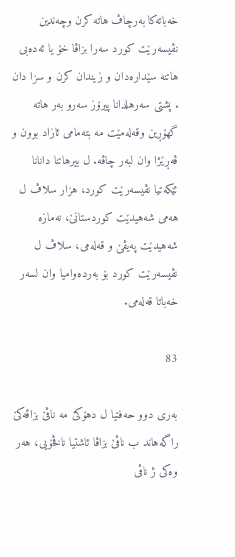خه‌باته‌كا به‌رچاڤ هاته‌ كرن وچه‌ندین نڤیسه‌رێت كورد سه‌را بزاڤا خۆ یا ئه‌ده‌بی هاتنه‌ سێداره‌دان و زیندان كرن و سزا دان . پشتی سه‌رهلدانا پیرۆز سه‌رو به‌ر هاته‌ گهۆڕین وقه‌له‌مێت مه‌ بته‌مامی ئازاد بوون و ڤه‌ڕێژا وان لبه‌ر چاڤه‌. ل بیرهاتنا دانانا ئێكه‌تیا نڤیسه‌رێت كورد، هزار سلاڤ ل هه‌می شه‌هیدێت كوردستانێ، نه‌مازه‌ شه‌هیدێت په‌یڤێ و قه‌له‌می، سلاڤ ل نڤیسه‌رێت كورد بۆ به‌رده‌وامیا وان لسه‌ر خه‌باتا قه‌له‌می.

83

به‌ری دوو حه‌فتیا ل دهۆكێ مه‌ ناڤێ بزاڤه‌كێ راگه‌هاند ب ناڤێ بزاڤا ئاشتیا ناڤخۆیی، هه‌ر وه‌كی ژ ناڤی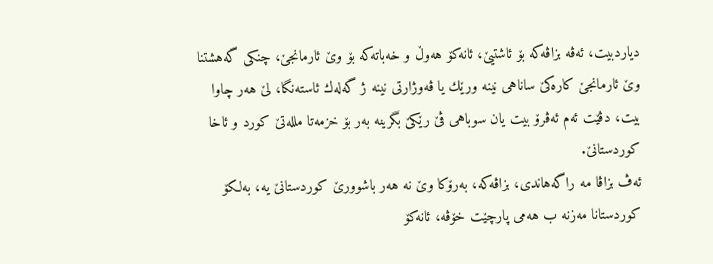دیاردبیت، ئه‌ڤه‌ بزاڤه‌كه‌ بۆ ئاشتیێ، ئانه‌كۆ هه‌وڵ و خه‌باته‌كه‌ بۆ وێ ئارمانجێ، چنكی گه‌هشتنا وێ ئارمانجێ كاره‌كێ ساناهی نینه‌ ورێك یا ڤه‌وژارتی نینه‌ ژ گه‌له‌ك ئاسته‌نگا، لێ هه‌ر چاوا بیت، دڤێت ئه‌م ئه‌ڤرۆ بیت یان سوباهی ڤێ رێكێ بگرینه‌ به‌ر بۆ خزمه‌تا ملله‌تێ كورد و ئاخا كوردستانێ.
ئه‌ڤ بزاڤا مه‌ راگه‌هاندی، بزاڤه‌كه‌، به‌رۆكا وێ نه‌ هه‌ر باشوورێ كوردستانێ یه‌، به‌لكۆ كوردستانا مه‌زنه‌ ب هه‌می پارچێت خۆڤه‌، ئانه‌كۆ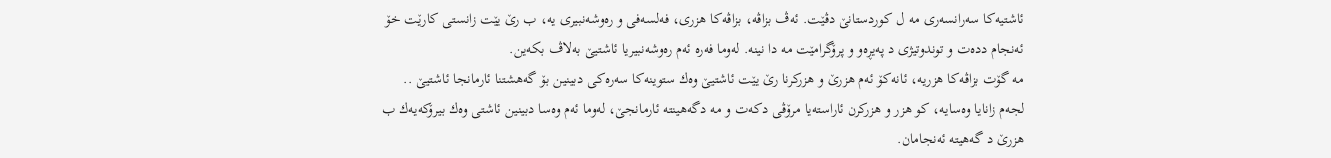ئاشتیه‌كا سه‌رانسه‌ری مه‌ ل كوردستانێ دڤێت. ئه‌ڤ بزاڤه‌، بزاڤه‌كا هزری، فه‌لسه‌فی و ره‌وشه‌نبیری یه‌، ب رێ یێت زانستی كارێت خۆ ئه‌نجام دده‌ت و توندوتیژی د په‌یڕه‌و و پرۆگرامێت مه‌ دا نینه‌. له‌وما فه‌ره‌ ئه‌م ره‌وشه‌نبیریا ئاشتیێ به‌لاڤ بكه‌ین.
مه‌ گۆت بزاڤه‌كا هزریه‌، ئانه‌كۆ ئه‌م هزرێ و هزركرنا رێ یێت ئاشتیێ وه‌ك ستوینه‌كا سه‌ره‌كی دبینین بۆ گه‌هشتنا ئارمانجا ئاشتیێ ..
لجه‌م زانایا وه‌سایه‌، كو هزر و هزركرن ئاراسته‌یا مرۆڤی دكه‌ت و مه‌ دگه‌هینته‌ ئارمانجێ، له‌وما ئه‌م وه‌سا دبینین ئاشتی وه‌ك بیرۆكه‌یه‌ك ب هزرێ د گه‌هیته‌ ئه‌نجامان.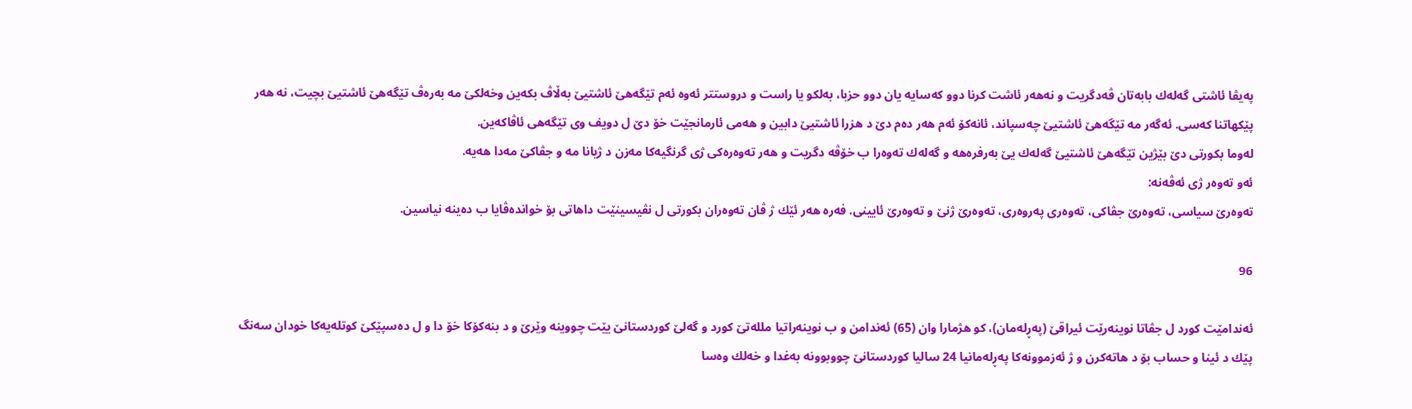په‌یڤا ئاشتی گه‌له‌ك بابه‌تان ڤه‌دگریت و نه‌هه‌ر ئاشت كرنا دوو كه‌سایه‌ یان دوو حزبا، به‌لكو یا راست و دروستتر ئه‌وه‌ ئه‌م تێگه‌هێ ئاشتیێ به‌ڵاڤ بكه‌ین وخه‌لكێ مه‌ به‌ره‌ڤ تێگه‌هێ ئاشتیێ بچیت، نه‌ هه‌ر پێكهاتنا كه‌سی. ئه‌گه‌ر مه‌ تێگه‌هێ ئاشتیێ چه‌سپاند، ئانه‌كۆ ئه‌م هه‌ر ده‌م دێ د هزرا ئاشتیێ دابین و هه‌می ئارمانجێت خۆ دێ ل دویف وی تێگه‌هی ئاڤاكه‌ین.
له‌وما بكورتی دێ بێژین تێگه‌هێ ئاشتیێ گه‌له‌ك یێ به‌رفره‌هه‌ و گه‌له‌ك ته‌وه‌را ب خۆڤه‌ دگریت و هه‌ر ته‌وه‌ره‌كی ژی گرنگیه‌كا مه‌زن د ژیانا مه‌ و جڤاكێ مه‌دا هه‌یه‌.
ئه‌و ته‌وه‌ر ژی ئه‌ڤه‌نه‌:
ته‌وه‌رێ سیاسی، ته‌وه‌رێ جڤاكی، ته‌وه‌ری په‌روه‌ری، ته‌وه‌رێ ژنێ و ته‌وه‌رێ ئایینی. فه‌ره‌ هه‌ر ئێك ژ ڤان ته‌وه‌ران بكورتی ل نڤیسینێت داهاتی بۆ خوانده‌ڤایا ب ده‌ینه‌ نیاسین.

96

ئه‌ندامێت كورد ل جڤاتا نوینه‌رێت ئیراقێ (په‌ڕله‌مان)، كو هژمارا وان (65) ئه‌ندامن و ب نوینه‌راتیا ملله‌تێ كورد و گه‌لێ كوردستانێ یێت چووینه‌ وێرێ و د بنه‌كۆكا خۆ دا و ل ده‌سپێكێ كوتله‌یه‌كا خودان سه‌نگ پێك د ئینا و حساب بۆ د هاته‌كرن و ژ ئه‌زموونه‌كا په‌ڕله‌مانیا 24 سالیا كوردستانێ چووبوونه‌ به‌غدا و خه‌لك وه‌سا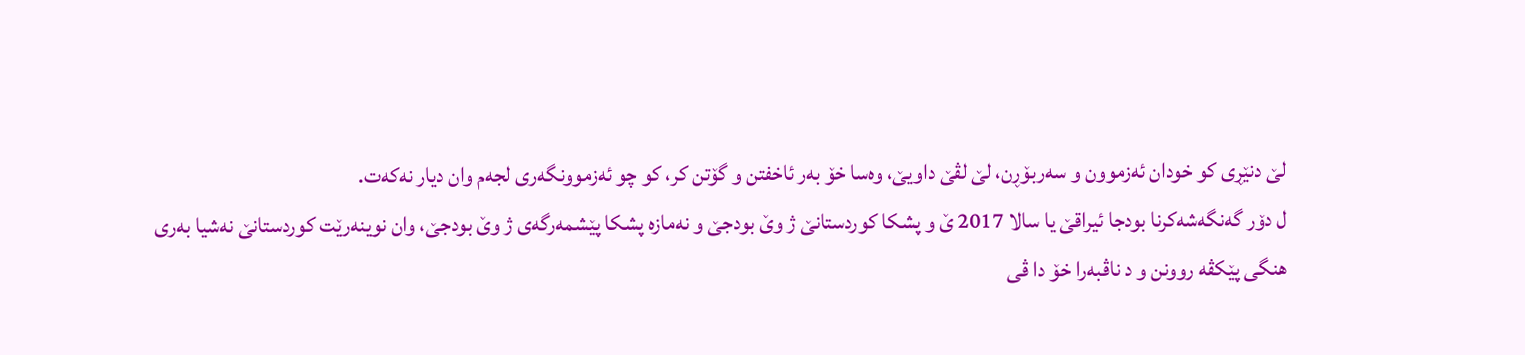لێ دنێڕی كو خودان ئه‌زموون و سه‌ربۆڕن، لێ لڤێ داویێ، وه‌سا خۆ به‌ر ئاخفتن و گۆتن كر، كو چو ئه‌زموونگه‌ری لجه‌م وان دیار نه‌كه‌ت.
ل دۆر گه‌نگه‌شه‌كرنا بودجا ئیراقێ یا سالا 2017 ێ و پشكا كوردستانێ ژ وێ بودجێ و نه‌مازه‌ پشكا پێشمه‌رگه‌ی ژ وێ بودجێ، وان نوینه‌رێت كوردستانێ نه‌شیا به‌ری هنگی پێكڤه‌ روونن و د ناڤبه‌را خۆ دا ڤی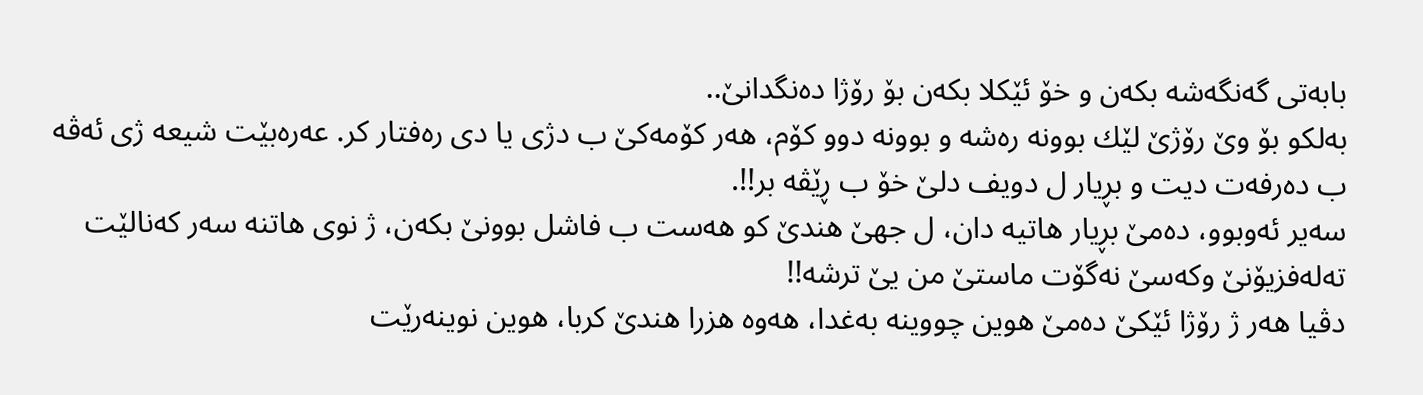بابه‌تی گه‌نگه‌شه‌ بكه‌ن و خۆ ئێكلا بكه‌ن بۆ رۆژا ده‌نگدانێ..
به‌لكو بۆ وێ رۆژێ لێك بوونه‌ ره‌شه‌ و بوونه‌ دوو كۆم، هه‌ر كۆمه‌كێ ب دژی یا دی ره‌فتار كر. عه‌ره‌بێت شیعه‌ ژی ئه‌ڤه‌ ب ده‌رفه‌ت دیت و بڕیار ل دویف دلێ خۆ ب ڕێڤه‌ بر!!.
سه‌یر ئه‌وبوو، ده‌مێ بڕیار هاتیه‌ دان، ل جهێ هندێ كو هه‌ست ب فاشل بوونێ بكه‌ن، ژ نوی هاتنه‌ سه‌ر كه‌نالێت ته‌له‌فزیۆنێ وكه‌سێ نه‌گۆت ماستێ من یێ ترشه‌!!
دڤیا هه‌ر ژ رۆژا ئێكێ ده‌مێ هوین چووینه‌ به‌غدا، هه‌وه‌ هزرا هندێ كربا، هوین نوینه‌رێت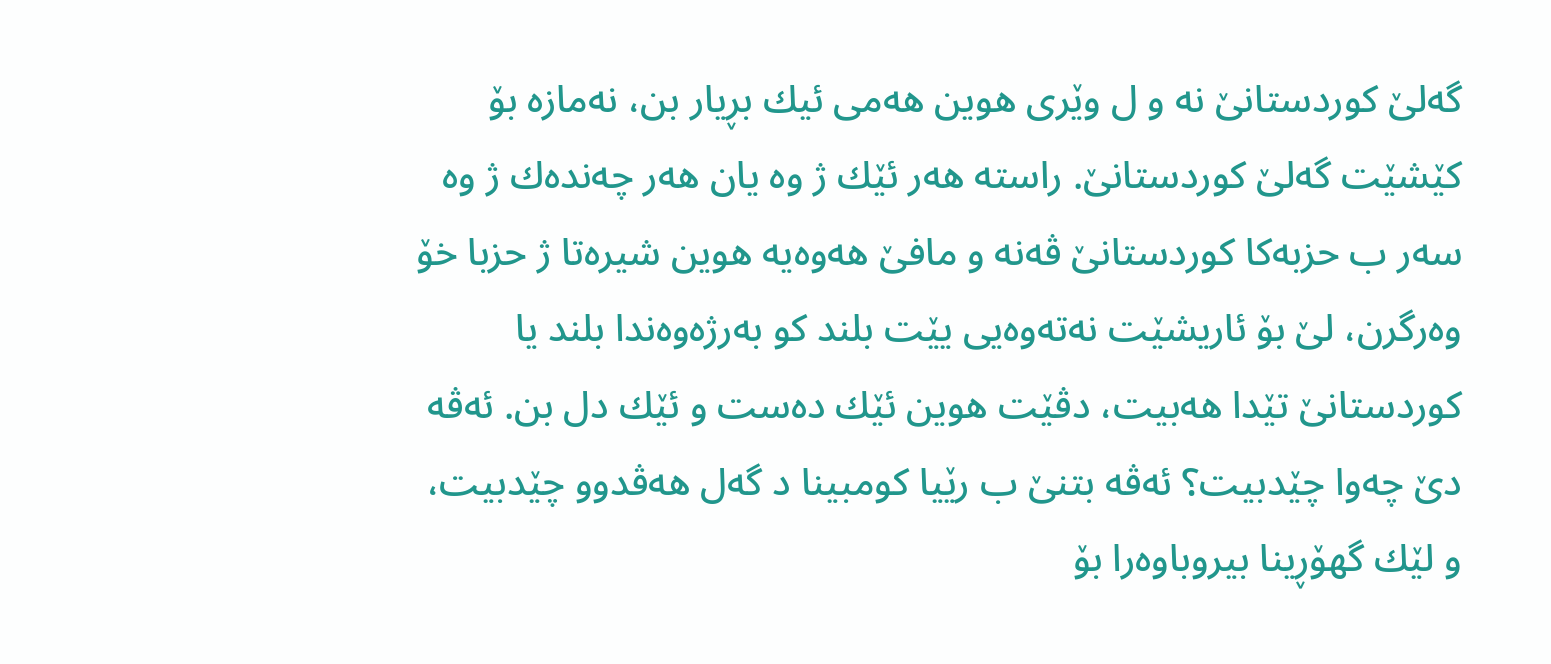گه‌لێ كوردستانێ نه‌ و ل وێری هوین هه‌می ئیك بڕیار بن، نه‌مازه‌ بۆ كێشێت گه‌لێ كوردستانێ. راسته‌ هه‌ر ئێك ژ وه‌ یان هه‌ر چه‌نده‌ك ژ وه‌ سه‌ر ب حزبه‌كا كوردستانێ ڤه‌نه‌ و مافێ هه‌وه‌یه‌ هوین شیره‌تا ژ حزبا خۆ وه‌رگرن، لێ بۆ ئاریشێت نه‌ته‌وه‌یی یێت بلند كو به‌رژه‌وه‌ندا بلند یا كوردستانێ تێدا هه‌بیت، دڤێت هوین ئێك ده‌ست و ئێك دل بن. ئه‌ڤه‌ دێ چه‌وا چێدبیت؟ ئه‌ڤه‌ بتنێ ب رێیا كومبینا د گه‌ل هه‌ڤدوو چێدبیت، و لێك گهۆڕینا بیروباوه‌را بۆ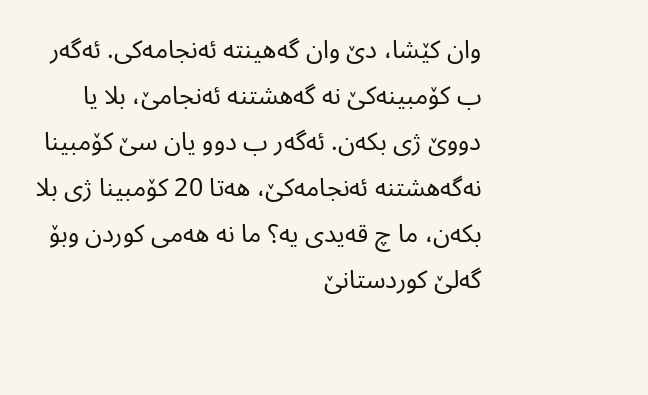وان كێشا، دێ وان گه‌هینته‌ ئه‌نجامه‌كی. ئه‌گه‌ر ب كۆمبینه‌كێ نه‌ گه‌هشتنه‌ ئه‌نجامێ، بلا یا دووێ ژی بكه‌ن. ئه‌گه‌ر ب دوو یان سێ كۆمبینا نه‌گه‌هشتنه‌ ئه‌نجامه‌كێ، هه‌تا 20 كۆمبینا ژی بلا بكه‌ن، ما چ قه‌یدی یه‌؟ ما نه‌ هه‌می كوردن وبۆ گه‌لێ كوردستانێ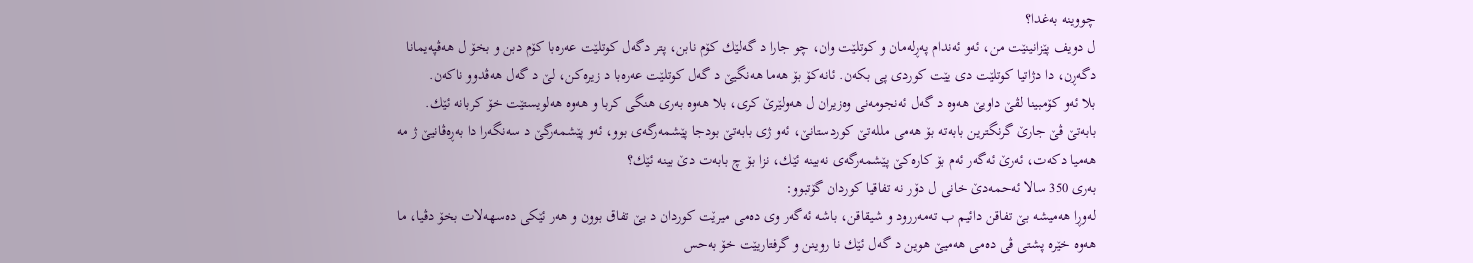چووینه‌ به‌غدا؟
ل دویف پێزانینێت من، ئه‌و ئه‌ندام په‌ڕله‌مان و كوتلێت وان، چو جارا د گه‌لێك كۆم نابن، پتر دگه‌ل كوتلێت عه‌ره‌با كۆم دبن و بخۆ ل هه‌ڤپه‌یمانا دگه‌ڕن، دا دژاتیا كوتلێت دی یێت كوردی پی بكه‌ن. ئانه‌كۆ بۆ هه‌ما هه‌نگیێ د گه‌ل كوتلێت عه‌ره‌با د زیره‌كن، لێ د گه‌ل هه‌ڤدوو ناكه‌ن.
بلا ئه‌و كۆمبینا لڤێ داویێ هه‌وه‌ د گه‌ل ئه‌نجومه‌نی وه‌زیران ل هه‌ولێرێ كری، بلا هه‌وه‌ به‌ری هنگی كربا و هه‌وه‌ هه‌لویستێت خۆ كربانه‌ ئێك.
بابه‌تێ ڤێ جارێ گرنگترین بابه‌ته‌ بۆ هه‌می ملله‌تێ كوردستانێ، ئه‌و ژی بابه‌تێ بودجا پێشمه‌رگه‌ی بوو، ئه‌و پێشمه‌رگێ د سه‌نگه‌را دا به‌ڕه‌ڤانیێ ژ مه‌ هه‌میا دكه‌ت، ئه‌رێ ئه‌گه‌ر ئه‌م بۆ كاره‌كێ پێشمه‌رگه‌ی نه‌بینه‌ ئێك، نزا بۆ چ بابه‌ت دێ بینه‌ ئێك؟
به‌ری 350 سالا ئه‌حمه‌دێ خانی ل دۆر نه‌ تفاقیا كوردان گۆتبوو:
له‌وڕا هه‌میشه‌ بێ تفاقن دائیم ب ته‌مه‌ررود و شیقاقن، باشه‌ ئه‌گه‌ر وی ده‌می میرێت كوردان د بێ تفاق بوون و هه‌ر ئێكی ده‌سهه‌لات بخۆ دڤیا، ما هه‌وه‌ خێره‌ پشتی ڤی ده‌می هه‌میێ هوین د گه‌ل ئێك نا روینن و گرفتاریێت خۆ به‌حس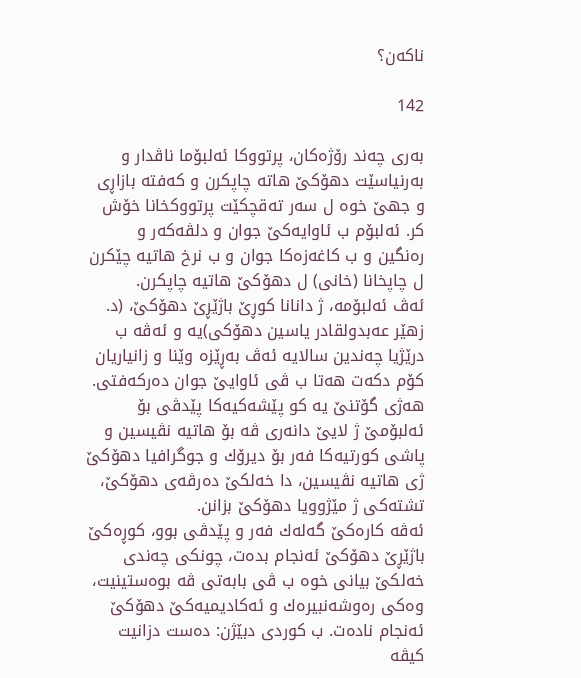ناكه‌ن؟

142

به‌ری چه‌ند رۆژه‌كان، پرتووكا ئه‌لبۆما ناڤدار و به‌رنیاسێت دهۆكێ هاته‌ چاپكرن و كه‌فته‌ بازاڕی و جهێ خوه‌ ل سه‌ر ته‌قچكێت پرتووكخانا خۆش كر. ئه‌لبۆم ب ئاوایه‌كێ جوان و دلڤه‌كه‌ر و ره‌نگین و ب كاغه‌زه‌كا جوان و ب نرخ هاتیه‌ چێكرن ل چاپخانا (خانی) ل دهۆكێ هاتیه‌ چاپكرن.
ئه‌ڤ ئه‌لبۆمه‌، ژ دانانا كوڕێ باژێڕێ دهۆكێ، (د. زهێر عه‌بدولقادر یاسین دهۆكی)یه‌ و ئه‌ڤه‌ ب درێژیا چه‌ندین سالایه‌ ئه‌ڤ به‌ڕێزه‌ وێنا و زانیاریان كۆم دكه‌ت هه‌تا ب ڤی ئاوایێ جوان ده‌ركه‌فتی. هه‌ژی گۆتنێ یه‌ كو پێشه‌كیه‌كا پێدڤی بۆ ئه‌لبۆمێ ژ لایێ دانه‌ری ڤه‌ بۆ هاتیه‌ نڤیسین و پاشی كورتیه‌كا فه‌ر بۆ دیرۆك و جوگرافیا دهۆكێ ژی هاتیه‌ نڤیسین، دا خه‌لكێ ده‌رڤه‌ی دهۆكێ، تشته‌كی ژ مێژوویا دهۆكێ بزانن.
ئه‌ڤه‌ كاره‌كێ گه‌له‌ك فه‌ر و پێدڤی بوو، كوڕه‌كێ باژێڕێ دهۆكێ ئه‌نجام بده‌ت، چونكی چه‌ندی خه‌لكێ بیانی خوه‌ ب ڤی بابه‌تی ڤه‌ بوه‌ستینیت، وه‌كی ره‌وشه‌نبیره‌ك و ئه‌كادیمیه‌كێ دهۆكێ ئه‌نجام ناده‌ت. ب كوردی دبێژن: ده‌ست دزانیت كیڤه‌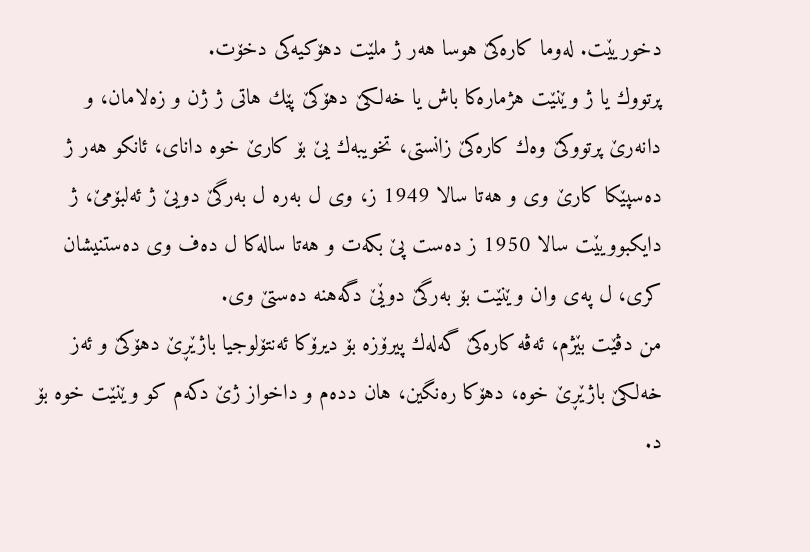دخوریێت. له‌وما كاره‌كێ هوسا هه‌ر ژ ملێت دهۆكیه‌كی دخۆت.
پرتووك یا ژ وێنێت هژماره‌كا باش یا خه‌لكێ دهۆكێ پێك هاتی ژ ژن و زه‌لامان، و دانه‌رێ پرتووكێ وه‌ك كاره‌كێ زانستی، تخویبه‌ك یێ بۆ كارێ خوه‌ دانای، ئانكو هه‌ر ژ ده‌سپێكا كارێ وی و هه‌تا سالا 1949 ز، وی ل به‌ره‌ ل به‌رگێ دویێ ژ ئه‌لبۆمێ، ژ دایكبوویێت سالا 1950 ز ده‌ست پێ بكه‌ت و هه‌تا ساله‌كا ل ده‌ف وی ده‌ستنیشان كری، ل په‌ی وان وێنێت بۆ به‌رگێ دوێێ دگه‌هنه‌ ده‌ستێ وى.
من دڤێت بێژم، ئه‌ڤه‌ كاره‌كێ گه‌له‌ك پیرۆزه‌ بۆ دیرۆكا ئه‌نتۆلوجیا باژێڕێ دهۆكێ و ئه‌ز خه‌لكێ باژێڕێ خوه‌، دهۆكا ره‌نگین، هان دده‌م و داخواز ژێ دكه‌م كو وێنێت خوه‌ بۆ د.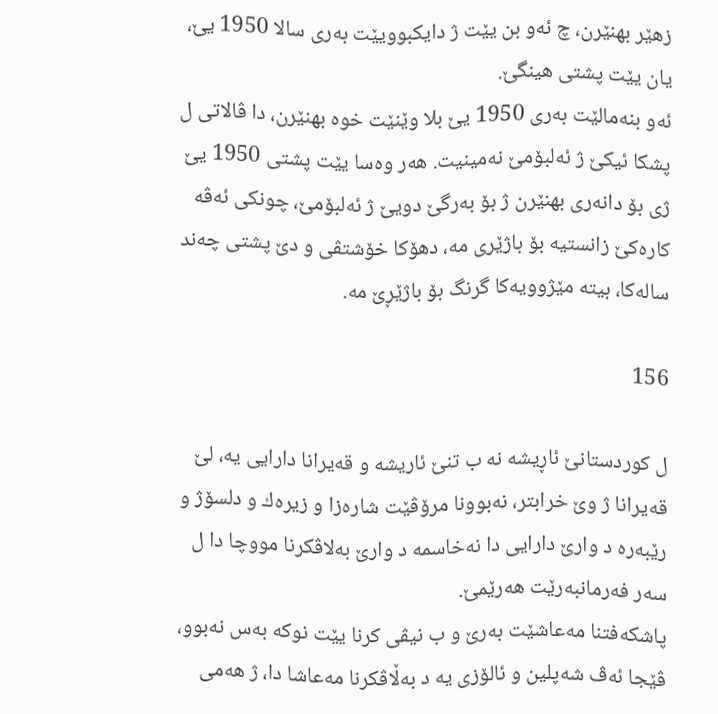زهێر بهنێرن، چ ئه‌و بن یێت ژ دایكبوویێت به‌ری سالا 1950 یێ، یان یێت پشتی هینگێ.
ئه‌و بنه‌مالێت به‌ری 1950 یێ بلا وێنێت خوه‌ بهنێرن، دا ڤالاتی ل پشكا ئیكێ ژ ئه‌لبۆمێ نه‌مینیت. هه‌ر وه‌سا یێت پشتی 1950 یێ ژی بۆ دانه‌ری بهنێرن ژ بۆ به‌رگێ دویێ ژ ئه‌لبۆمێ، چونكی ئه‌ڤه‌ كاره‌كێ زانستیه‌ بۆ باژێری مه‌، دهۆكا خۆشتڤی و دێ پشتی چه‌ند ساله‌كا، بیته‌ مێژوویه‌كا گرنگ بۆ باژێڕێ مه‌.

156

ل كوردستانێ ئاڕیشه‌ نه‌ ب تنێ ئاریشه‌ و قه‌یرانا دارایی یه‌، لێ قه‌یرانا ژ وێ خرابتر، نه‌بوونا مرۆڤێت شاره‌زا و زیره‌ك و دلسۆژ و رێبه‌ره‌ د وارێ دارایی دا نه‌خاسمه‌ د وارێ به‌لاڤكرنا مووچا دا ل سه‌ر فه‌رمانبه‌رێت هه‌رێمێ.
پاشكه‌فتنا مه‌عاشێت به‌رێ و ب نیڤی كرنا یێت نوكه‌ به‌س نه‌بوو، ڤێجا ئه‌ڤ شه‌پلین و ئالۆزی یه‌ د به‌ڵاڤكرنا مه‌عاشا دا، ژ هه‌می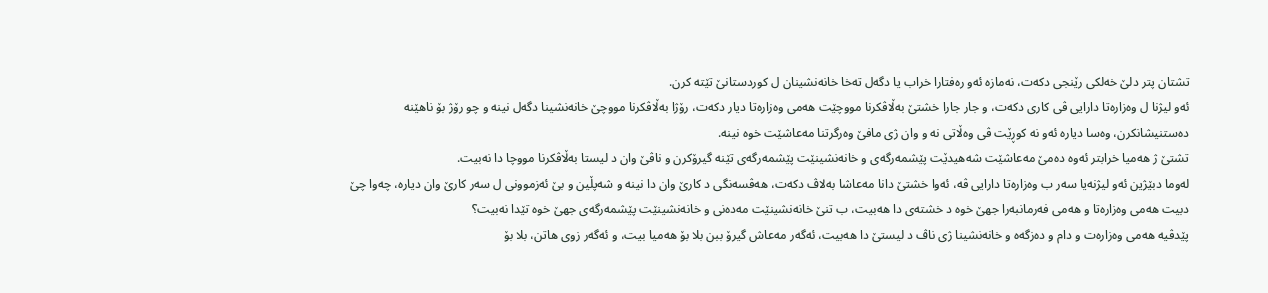تشتان پتر دلێ خه‌لكی رێنجی دكه‌ت، نه‌مازه‌ ئه‌و ره‌فتارا خراب یا دگه‌ل ته‌خا خانه‌نشینان ل كوردستانێ تێته‌ كرن.
ئه‌و لیژنا ل وه‌زاره‌تا دارایی ڤی كاری دكه‌ت، و جار جارا خشتێ به‌ڵاڤكرنا مووچێت هه‌می وه‌زاره‌تا دیار دكه‌ت، رۆژا به‌ڵاڤكرنا مووچێ خانه‌نشینا دگه‌ل نینه‌ و چو رۆژ بۆ ناهێنه‌ ده‌ستنیشانكرن، وه‌سا دیاره‌ ئه‌و نه‌ كوڕێت ڤی وه‌ڵاتی نه‌ و وان ژی مافێ وه‌رگرتنا مه‌عاشێت خوه‌ نینه‌.
تشتێ ژ هه‌میا خرابتر ئه‌وه‌ ده‌مێ مه‌عاشێت شه‌هیدێت پێشمه‌رگه‌ی و خانه‌نشینێت پێشمه‌رگه‌ی تێنه‌ گیرۆكرن و ناڤێ وان د لیستا به‌ڵاڤكرنا مووچا دا نه‌بیت.
له‌وما دبێژین ئه‌و لیژنه‌یا سه‌ر ب وه‌زاره‌تا دارایی ڤه‌، ئه‌وا خشتێ دانا مه‌عاشا به‌لاڤ دكه‌ت، هه‌ڤسه‌نگی د كارێ وان دا نینه‌ و شه‌پڵین و بێ ئه‌زموونی ل سه‌ر كارێ وان دیاره‌، چه‌وا چێ دبیت هه‌می وه‌زاره‌تا و هه‌می فه‌رمانبه‌را جهێ خوه‌ د خشته‌ی دا هه‌بیت، ب تنێ خانه‌نشینێت مه‌ده‌نی و خانه‌نشینێت پێشمه‌رگه‌ی جهێ خوه‌ تێدا نه‌بیت؟
پێدڤیه‌ هه‌می وه‌زاره‌ت و دام و ده‌زگه‌ه و خانه‌نشینا ژی ناڤ د لیستێ دا هه‌بیت، ئه‌گه‌ر مه‌عاش گیرۆ ببن بلا بۆ هه‌میا بیت، و ئه‌گه‌ر زوی هاتن، بلا بۆ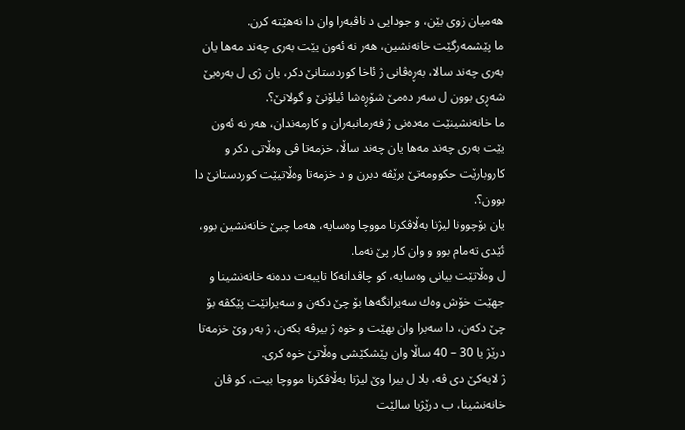هه‌میان زوی بێن، و جودایی د ناڤبه‌را وان دا نه‌هێته‌ كرن.
ما پێشمه‌رگێت خانه‌نشین، هه‌ر نه‌ ئه‌ون یێت به‌ری چه‌ند مه‌ها یان به‌ری چه‌ند سالا، به‌ڕه‌ڤانی ژ ئاخا كوردستانێ دكر، یان ژی ل به‌ره‌یێ شه‌ڕی بوون ل سه‌ر ده‌مێ شۆڕه‌شا ئیلۆنێ و گولانێ؟.
ما خانه‌نشینێت مه‌ده‌نی ژ فه‌رمانبه‌ران و كارمه‌ندان، هه‌ر نه‌ ئه‌ون یێت به‌ری چه‌ند مه‌ها یان چه‌ند ساڵا، خزمه‌تا ڤی وه‌ڵاتی دكر و كاروبارێت حكوومه‌تێ برێڤه‌ دبرن و د خزمه‌تا وه‌ڵاتیێت كوردستانێ دا بوون؟.
یان بۆچوونا لیژنا به‌ڵاڤكرنا مووچا وه‌سایه‌، هه‌ما چیێ خانه‌نشین بوو، ئێدی ته‌مام بوو و وان كار پێ نه‌ما.
ل وه‌ڵاتێت بیانی وه‌سایه‌، كو چاڤدانه‌كا تایبه‌ت دده‌نه‌ خانه‌نشینا و جهێت خۆش وه‌ك سه‌یرانگه‌ها بۆ چێ دكه‌ن و سه‌یرانێت پێكڤه‌ بۆ چێ دكه‌ن، دا سه‌برا وان بهێت و خوه‌ ژ بیرڤه‌ بكه‌ن، ژ به‌ر وێ خزمه‌تا درێژ یا 30 – 40 ساڵا وان پێشكێشی وه‌ڵاتێ خوه‌ كری.
ژ لایه‌كێ دی ڤه‌، بلا ل بیرا وێ لیژنا به‌ڵاڤكرنا مووچا بیت، كو ڤان خانه‌نشینا، ب درێژیا سالێت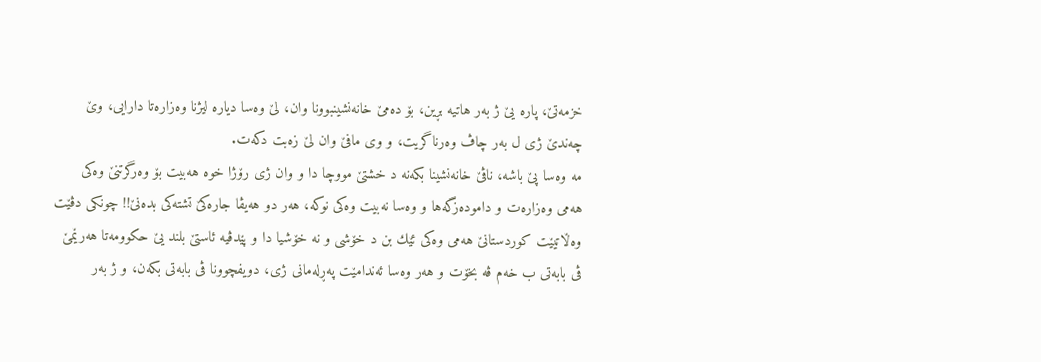خزمه‌تێ، پاره‌ یێ ژ به‌ر هاتیه‌ بڕین، بۆ ده‌مێ خانه‌نشینبوونا وان، لێ وه‌سا دیاره‌ لیژنا وه‌زاره‌تا دارایی، وێ چه‌ندێ ژی ل به‌ر چاڤ وه‌رناگریت، و وی مافێ وان لێ زه‌بت دكه‌ت.
مه‌ وه‌سا پێ باشه‌، ناڤێ خانه‌نشینا بكه‌نه‌ د خشتێ مووچا دا و وان ژی رۆژا خوه‌ هه‌بیت بۆ وه‌رگرتنێ وه‌كی هه‌می وه‌زاره‌ت و داموده‌زگه‌ها و وه‌سا نه‌بیت وه‌كی نوكه‌، هه‌ر دو هه‌یڤا جاره‌كێ تشته‌كی بده‌نێ!! چونكی دڤێت وه‌ڵاتیێت كوردستانێ هه‌می وه‌كی ئێك بن د خۆشی و نه‌ خۆشیا دا و پێدڤیه‌ ئاستێ بلند یێ حكوومه‌تا هه‌رێمێ ڤی بابه‌تی ب خه‌م ڤه‌ بخۆت و هه‌ر وه‌سا ئه‌ندامێت په‌ڕله‌مانی ژی، دویفچوونا ڤی بابه‌تی بكه‌ن، و ژ به‌ر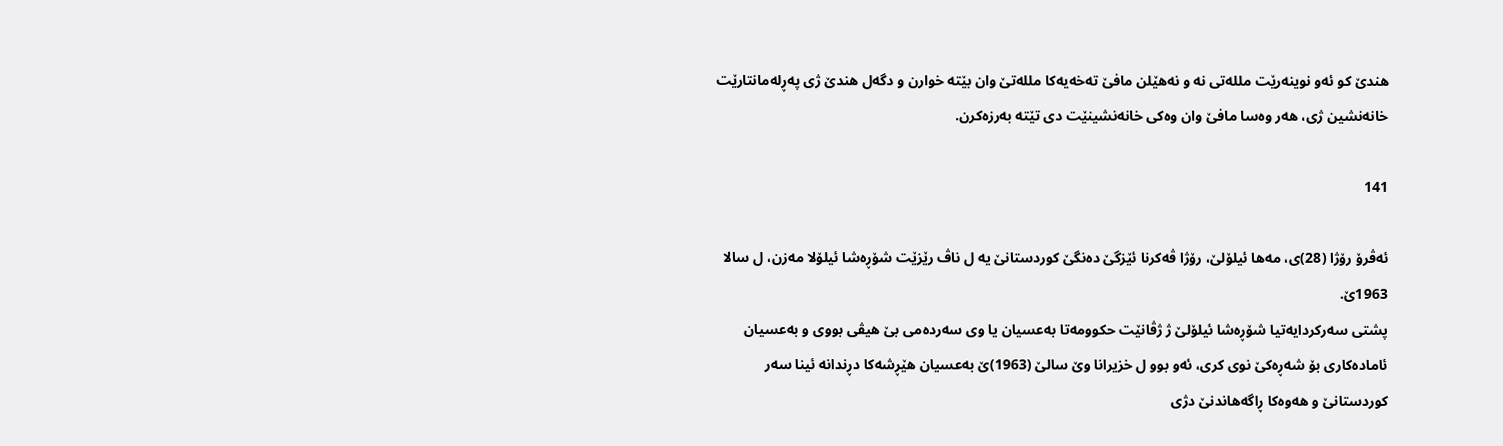هندێ كو ئه‌و نوینه‌رێت ملله‌تی نه‌ و نه‌هێلن مافێ ته‌خه‌یه‌كا ملله‌تێ وان بێته‌ خوارن و دگه‌ل هندێ ژی په‌ڕله‌مانتارێت خانه‌نشین ژی، هه‌ر وه‌سا مافێ وان وه‌كی خانه‌نشینێت دی تێته‌ به‌رزه‌كرن.

141

ئه‌ڤرۆ رۆژا (28)ی، مه‌ها ئیلۆلێ، رۆژا ڤه‌كرنا ئێزگێ ده‌نگێ كوردستانێ یه‌ ل ناڤ رێزێت شۆڕه‌شا ئیلۆلا مه‌زن، ل سالا 1963ێ.
پشتی سه‌ركردایه‌تیا شۆڕه‌شا ئیلۆلێ ژ ژڤانێت حكوومه‌تا به‌عسیان یا وی سه‌رده‌می بێ هیڤی بووی و به‌عسیان ئاماده‌كاری بۆ شه‌ڕه‌كێ نوی كری، ئه‌و بوو ل خزیرانا وێ سالێ (1963)ێ به‌عسیان هێڕشه‌كا دڕندانه‌ ئینا سه‌ر كوردستانێ و هه‌وه‌كا ڕاگه‌هاندنێ دژی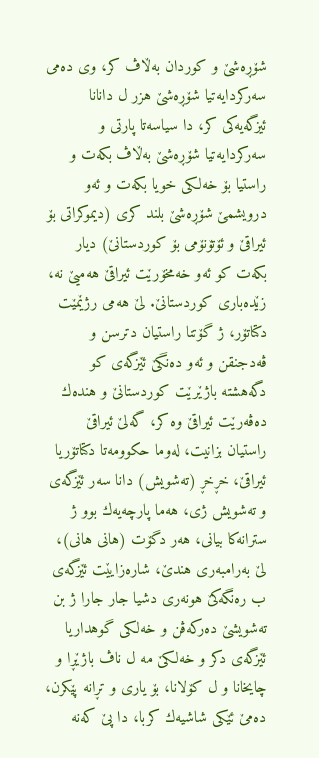شۆڕه‌شێ و كوردان به‌ڵاڤ كر، وی ده‌می سه‌ركردایه‌تیا شۆڕه‌شێ هزر ل دانانا ئیزگه‌یه‌كی كر، دا سیاسه‌تا پارتی و سه‌ركردایه‌تیا شۆڕه‌شێ به‌ڵاڤ بكه‌ت و راستیا بۆ خه‌لكی خویا بكه‌ت و ئه‌و درویشمێ شۆڕه‌شێ بلند كری (دیموكراتی بۆ ئیراقێ و ئۆتۆنۆمی بۆ كوردستانێ) دیار بكه‌ت كو ئه‌و خه‌مخۆرێت ئیراقێ هه‌میێ نه‌،‌ زێده‌باری كوردستانێ. لێ هه‌می رژێمێت دكتاتۆر، ژ گۆتنا راستیان دترسن و ڤه‌دجنقن و ئه‌و ده‌نگێ ئێزگه‌ی كو دگه‌هشته‌ باژێرێت كوردستانێ و هنده‌ك ده‌ڤه‌رێت ئیراقێ وه‌ كر، گه‌لێ ئیراقێ راستیان بزانیت، له‌وما حكوومه‌تا دكتاتۆریا ئیراقێ، خڕخڕ (ته‌شویش) دانا‌ سه‌ر ئێزگه‌ی و ته‌شویش ژی، هه‌ما پارچه‌یه‌ك بوو ژ سترانه‌كا بیانی، هه‌ر دگۆت (هانی هانی)، لێ به‌رامبه‌ری هندێ، شاره‌زایێت ئێزگه‌ی ب ره‌نگه‌كێ هونه‌ری دشیا جار جارا ژ بن ته‌شویشێ ده‌ركه‌ڤن و خه‌لكی گوهداریا ئێزگه‌ی دكر و خه‌لكێ مه‌ ل ناڤ باژێڕا و چایخانا و ل كۆلانا، بۆ یاری و تڕانه‌ پێكرن، ده‌مێ ئێكی شاشیه‌ك كربا، دا پێ كه‌نه‌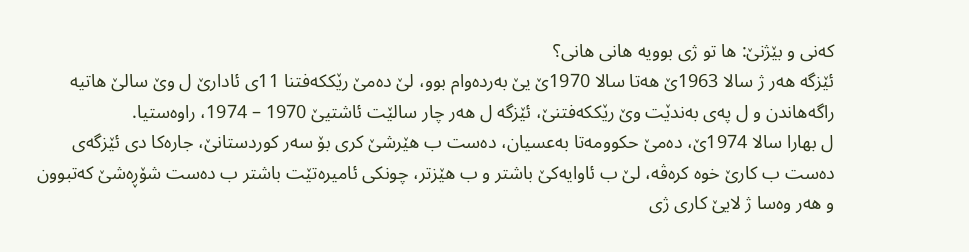كه‌نی و بێژنێ: ها تو ژی بوویه‌ هانی هانی؟
ئێزگه‌ هه‌ر ژ سالا 1963ێ هه‌تا سالا 1970ێ یێ به‌رده‌وام بوو، لێ ده‌مێ رێككه‌فتنا 11ی ئادارێ ل وێ سالێ هاتیه‌ راگه‌هاندن و ل په‌ی به‌ندێت وێ رێككه‌فتنێ، ئێزگه‌ ل هه‌ر چار سالێت ئاشتیێ 1970 – 1974، راوه‌ستیا.
ل بهارا سالا 1974ێ، ده‌مێ حكوومه‌تا به‌عسیان، ده‌ست ب هێرشێ كری بۆ سه‌ر كوردستانێ، جاره‌كا دی ئێزگه‌ی ده‌ست ب كارێ خوه‌ كره‌ڤه‌، لێ ب ئاوایه‌كێ باشتر و ب هێزتر، چونكی ئامیره‌تێت باشتر ب ده‌ست شۆڕه‌شێ كه‌تبوون و هه‌ر وه‌سا ژ لایێ كاری ژی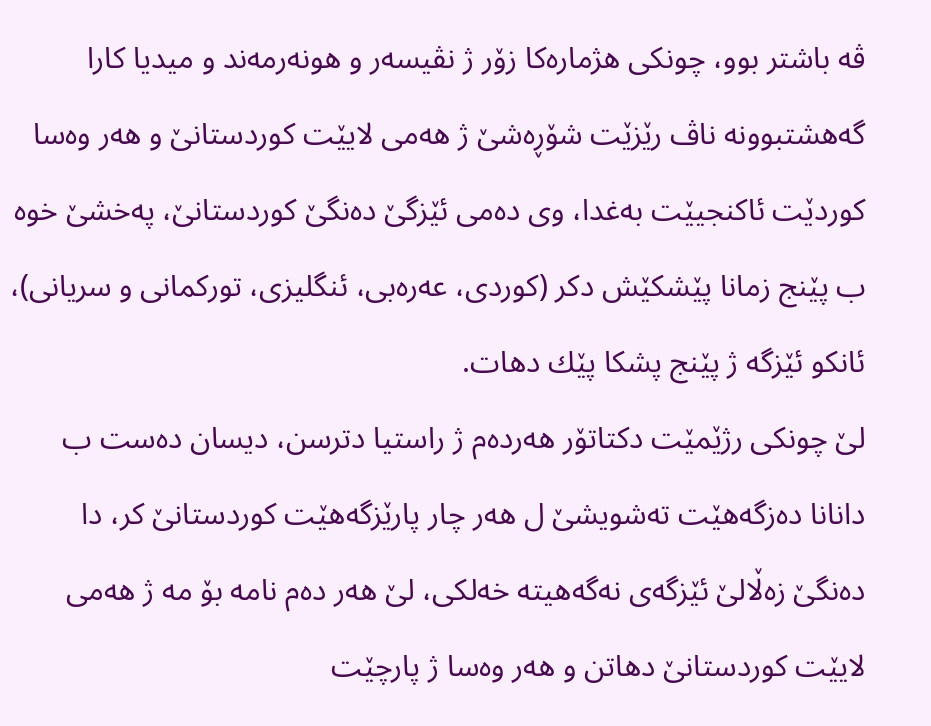ڤه‌ باشتر بوو، چونكی هژماره‌كا زۆر ژ نڤیسه‌ر و هونه‌رمه‌ند و میدیا كارا گه‌هشتبوونه‌ ناڤ رێزێت شۆڕه‌شێ ژ هه‌می لایێت كوردستانێ و هه‌ر وه‌سا كوردێت ئاكنجیێت به‌غدا، وی ده‌می ئێزگێ ده‌نگێ كوردستانێ، په‌خشێ خوه‌ ب پێنج زمانا پێشكێش دكر (كوردی، عه‌ره‌بی، ئنگلیزی، توركمانی و سریانی)، ئانكو ئێزگه‌ ژ پێنج پشكا پێك دهات.
لێ چونكی رژێمێت دكتاتۆر هه‌رده‌م ژ راستیا دترسن، دیسان ده‌ست ب دانانا ده‌زگه‌هێت ته‌شویشێ ل هه‌ر چار پارێزگه‌هێت كوردستانێ كر، دا ده‌نگێ زه‌ڵالێ ئێزگه‌ی نه‌گه‌هیته‌ خه‌لكی، لێ هه‌ر ده‌م نامه‌ بۆ مه‌ ژ هه‌می لایێت كوردستانێ دهاتن و هه‌ر وه‌سا ژ پارچێت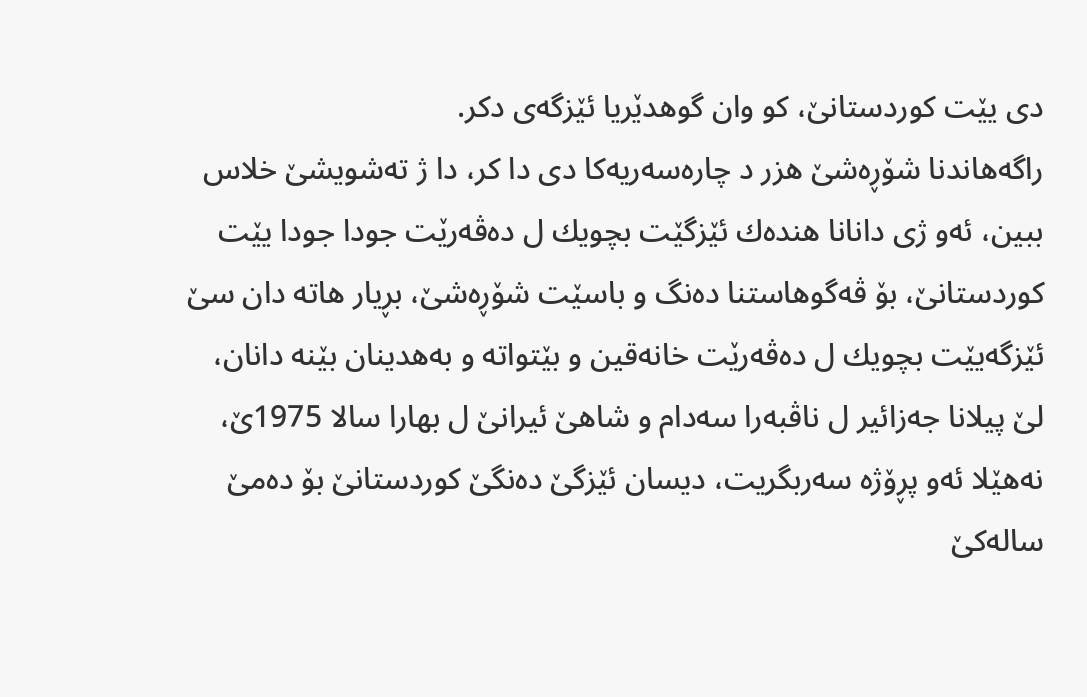دی یێت كوردستانێ، كو وان گوهدێریا ئێزگه‌ی دكر.
راگه‌هاندنا شۆڕه‌شێ هزر د چاره‌سه‌ریه‌كا دی دا كر، دا ژ ته‌شویشێ خلاس ببین، ئه‌و ژی دانانا هنده‌ك ئێزگێت بچویك ل ده‌ڤه‌رێت جودا جودا یێت كوردستانێ، بۆ ڤه‌گوهاستنا ده‌نگ و باسێت شۆڕه‌شێ، بڕیار هاته‌ دان سێ ئێزگه‌یێت بچویك ل ده‌ڤه‌رێت خانه‌قین و بێتواته‌ و به‌هدینان بێنه‌ دانان، لێ پیلانا جه‌زائیر ل ناڤبه‌را سه‌دام و شاهێ ئیرانێ ل بهارا سالا 1975ێ، نه‌هێلا ئه‌و پڕۆژه‌ سه‌ربگریت، دیسان ئێزگێ ده‌نگێ كوردستانێ بۆ ده‌مێ ساله‌كێ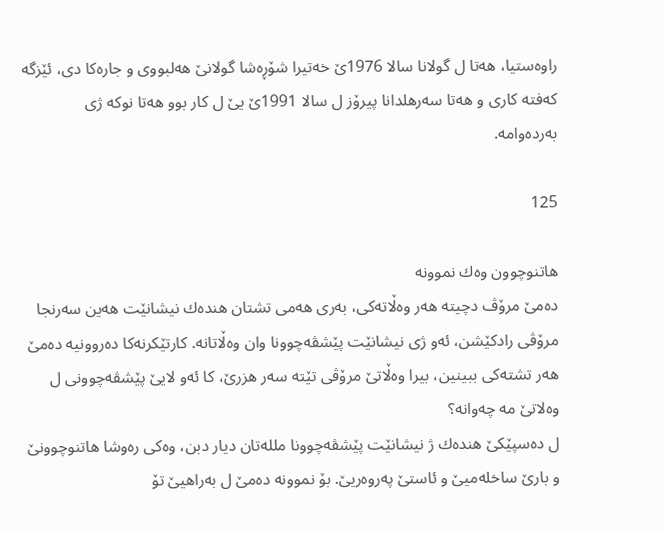راوه‌ستیا، هه‌تا ل گولانا سالا 1976ێ خه‌تیرا شۆڕه‌شا گولانێ هه‌لبووی و جاره‌كا دی، ئێزگه‌ كه‌فته‌ كاری و هه‌تا سه‌رهلدانا پیرۆز ل سالا 1991ێ یێ ل كار بوو هه‌تا نوكه‌ ژی به‌رده‌وامه‌.

125

هاتنوچوون وه‌ك نموونه‌
ده‌مێ مرۆڤ دچیته‌ هه‌ر وه‌ڵاته‌كی، به‌ری هه‌می تشتان هنده‌ك نیشانێت هه‌ین سه‌رنجا مرۆڤی رادكێشن، ئه‌و ژی نیشانێت پێشڤه‌چوونا وان وه‌ڵاتانه‌. كارتێكرنه‌كا ده‌روونیه‌ ده‌مێ هه‌ر تشته‌كی ببینین، بیرا وه‌ڵاتێ مرۆڤی تێته‌ سه‌ر هزرێ، كا ئه‌و لایێ پێشڤه‌چوونی ل وه‌لاتێ مه‌ چه‌وانه‌؟
ل ده‌سپێكێ هنده‌ك ژ نیشانێت پێشڤه‌چوونا ملله‌تان دیار دبن، وه‌كی ره‌وشا هاتنوچوونێ و بارێ ساخله‌میێ و ئاستێ په‌روه‌ریێ. بۆ نموونه‌ ده‌مێ ل به‌راهیێ تۆ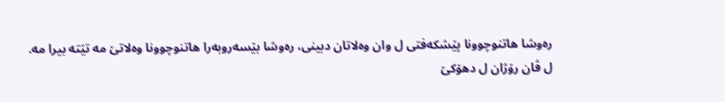ره‌وشا هاتنوچوونا پێشكه‌فتی ل وان وه‌لاتان دبینی، ره‌وشا بێسه‌روبه‌را هاتنوچوونا وه‌لاتێ مه‌ تێته‌ بیرا مه‌.
ل ڤان رۆژان ل دهۆكێ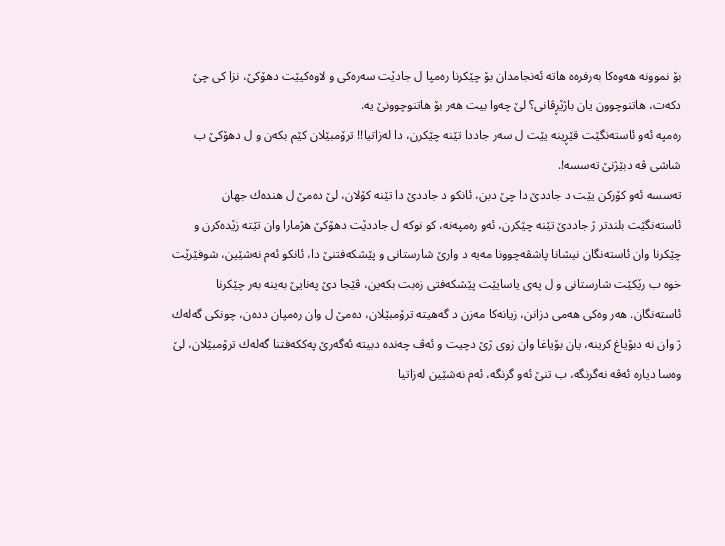بۆ نموونه‌ هه‌وه‌كا به‌رفره‌ه هاته‌ ئه‌نجامدان بۆ چێكرنا ره‌مپا ل جادێت سه‌ره‌كی و لاوه‌كیێت دهۆكێ، نزا كی چێ دكه‌ت، هاتنوچوون یان باژێڕڤانی؟ لێ چه‌وا بیت هه‌ر بۆ هاتنوچوونێ یه‌.
ره‌مپه‌ ئه‌و ئاسته‌نگێت قێڕینه‌ یێت ل سه‌ر جاددا تێنه‌ چێكرن، دا له‌زاتیا!! ترۆمبێلان كێم بكه‌ن و ل دهۆكێ ب شاشی ڤه‌ دبێژنێ ته‌سسه‌!.
ته‌سسه‌ ئه‌و كۆركن یێت د جاددێ دا چێ دبن، ئانكو د جاددێ دا تێنه‌ كۆلان، لێ ده‌مێ ل هنده‌ك جهان ئاسته‌نگێت بلندتر ژ جاددێ تێنه‌ چێكرن، ئه‌و ره‌مپه‌نه‌، كو نوكه‌ ل جاددێت دهۆكێ هژمارا وان تێته‌ زێده‌كرن و چێكرنا وان ئاسته‌نگان نیشانا پاشڤه‌چوونا مه‌یه‌ د وارێ شارستانی و پێشكه‌فتنێ دا، ئانكو ئه‌م نه‌شێین، شوفێرێت خوه‌ ب رێكێت شارستانی و ل په‌ی یاسایێت پێشكه‌فتی زه‌بت بكه‌ین، ڤێجا دێ په‌نایێ به‌ینه‌ به‌ر چێكرنا ئاسته‌نگان. هه‌ر وه‌كی هه‌می دزانن، زیانه‌كا مه‌زن د گه‌هیته‌ ترۆمبێلان، ده‌مێ ل وان ره‌مپان دده‌ن، چونكی گه‌له‌ك ژ وان نه‌ دبۆیاغ كرینه‌، یان بۆیاغا وان زوی ژێ دچیت و ئه‌ڤ چه‌نده‌ دبیته‌ ئه‌گه‌رێ په‌ككه‌فتنا گه‌له‌ك ترۆمبێلان، لێ وه‌سا دیاره‌ ئه‌ڤه‌ نه‌گرنگه‌، ب تنێ ئه‌و گرنگه‌، ئه‌م نه‌شێین له‌زاتیا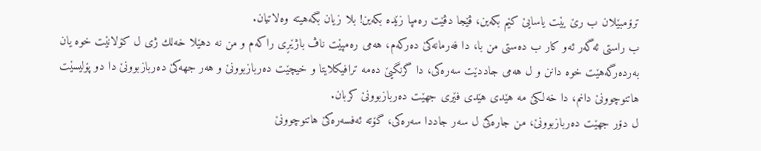ترۆمبێلان ب رێ یێت یاسایێ كێم بكه‌ین، ڤێجا دڤێت ره‌مپا زێده‌ بكه‌ین! بلا زیان بگه‌هیته‌ وه‌لاتیان.
ب راستی ئه‌گه‌ر ئه‌و كار ب ده‌ستی من با، دا فه‌رمانه‌كێ ده‌ركه‌م، هه‌می ره‌مپێت ناڤ باژێڕی راكه‌م و من نه‌ دهێلا خه‌لك ژی ل كۆلانێت خوه‌ یان به‌رده‌رگه‌هێت خوه‌ دانن و ل هه‌می جاددێت سه‌ره‌كی، دا گرنگیێ ده‌مه‌ ترافیكلایتا و خیچێت ده‌ربازبوونێ و هه‌ر جهه‌كێ ده‌ربازبوونێ دا دو پۆلیسێت هاتنوچوونێ دانم، دا خه‌لكێ مه‌ هێدی هێدی فێری جهێت ده‌ربازبوونێ كربان.
ل دۆر جهێت ده‌ربازبوونێ، من جاره‌كێ ل سه‌ر جاددا سه‌ره‌كی، گۆته‌ ئه‌فسه‌ره‌كێ هاتنوچوونێ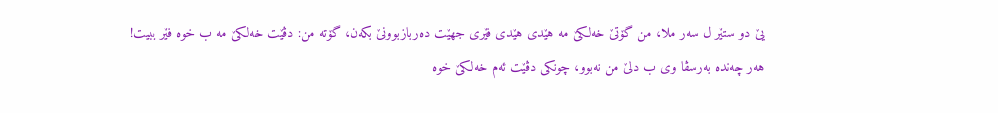یێ دو ستێر ل سه‌ر ملا، من گۆتێ خه‌لكێ مه‌ هێدی هێدی فێری جهێت ده‌ربازبوونێ بكه‌ن، گۆته‌ من: دڤێت خه‌لكێ مه‌ ب خوه‌ فێر ببیت! هه‌ر چه‌نده‌ به‌رسڤا وی ب دلێ من نه‌بوو، چونكی دڤێت ئه‌م خه‌لكێ خوه‌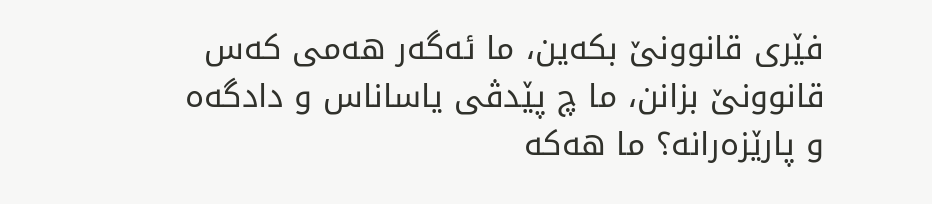فێری قانوونێ بكه‌ین، ما ئه‌گه‌ر هه‌می كه‌س قانوونێ بزانن، ما چ پێدڤی یاساناس و دادگه‌ه و پارێزه‌رانه‌؟ ما هه‌كه‌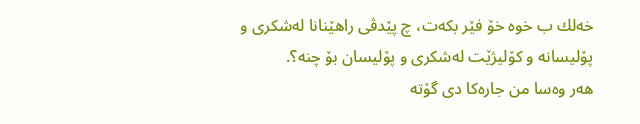خه‌لك ب خوه‌ خۆ فێر بكه‌ت، چ پێدڤی راهێنانا له‌شكری و پۆلیسانه‌ و كۆلیژێت له‌شكری و پۆلیسان بۆ چنه‌؟.
هه‌ر وه‌سا من جاره‌كا دی گۆته‌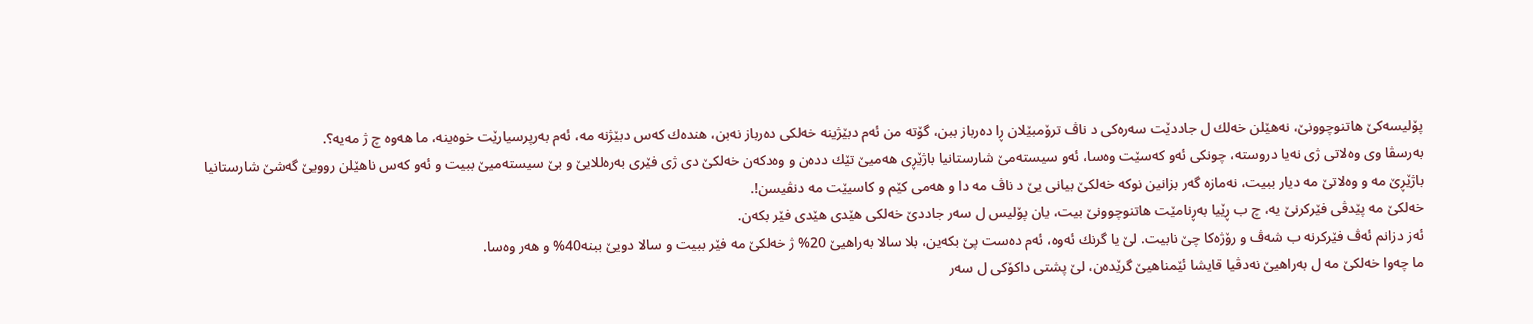پۆلیسه‌كێ هاتنوچوونێ، نه‌هێلن خه‌لك ل جاددێت سه‌ره‌كی د ناڤ ترۆمبێلان ڕا ده‌رباز ببن، گۆته‌ من ئه‌م دبێژینه‌ خه‌لكی ده‌رباز نه‌بن، هنده‌ك كه‌س دبێژنه‌ مه‌، ئه‌م به‌رپرسیارێت خوه‌ینه‌، ما هه‌وه‌ چ ژ مه‌یه‌؟.
به‌رسڤا وی وه‌لاتی ژی نه‌یا دروسته‌، چونكی ئه‌و كه‌سێت وه‌سا، ئه‌و سیسته‌مێ شارستانیا باژێڕی هه‌میێ تێك دده‌ن و وه‌دكه‌ن خه‌لكێ دی ژی فێری به‌ره‌للایێ و بێ سیسته‌میێ ببیت و ئه‌و كه‌س ناهێلن روویێ گه‌شێ شارستانیا باژێڕێ مه‌ و وه‌لاتێ مه‌ دیار ببیت، نه‌مازه‌ گه‌ر بزانین نوكه‌ خه‌لكێ بیانی یێ د ناڤ مه‌ دا و هه‌می كێم و كاسیێت مه‌ دنڤیسن!.
خه‌لكێ مه‌ پێدڤی فێركرنێ یه‌،‌ چ ب ڕێیا به‌ڕنامێت هاتنوچوونێ بیت، یان پۆلیس ل سه‌ر جاددێ خه‌لكی هێدی هێدی فێر بكه‌ن.
ئه‌ز دزانم ئه‌ڤ فێركرنه‌‌ ب شه‌ڤ و رۆژه‌كا چێ نابیت. لێ یا گرنك ئه‌وه‌، ئه‌م ده‌ست پێ بكه‌ین، بلا سالا به‌راهیێ 20% ژ خه‌لكێ مه‌ فێر ببیت و سالا دویێ ببنه‌40% و هه‌ر وه‌سا.
ما چه‌وا خه‌لكێ مه‌ ل به‌راهیێ نه‌دڤیا قایشا ئێمناهیێ گرێده‌ن، لێ پشتی داكۆكی ل سه‌ر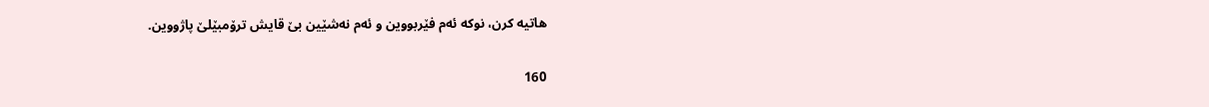هاتیه‌ كرن، نوكه‌ ئه‌م فێربووین و ئه‌م نه‌شێین بێ قایش ترۆمبێلێ پاژووین.

160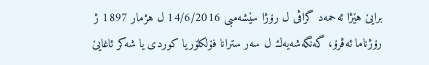برایێ هێژا ئه‌حمه‌د گراڤی ل رۆژا سێشه‌مبی 14/6/2016 ل هژمار 1897 ژ رۆژناما ئه‌ڤرۆ، گه‌نگه‌شه‌یه‌ك ل سه‌ر سترانا فۆلكلۆریا كوردی یا شه‌كر ئاغایێ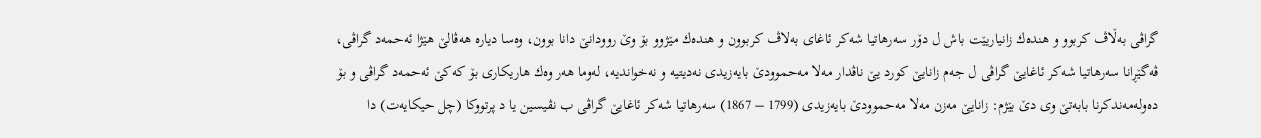گراڤی به‌ڵاڤ كربوو و هنده‌ك زانیاریێت باش ل دۆر سه‌رهاتیا شه‌كر ئاغای به‌لاڤ كربوون و هنده‌ك مێژوو بۆ وێ روودانێ دانا بوون، وه‌سا دیاره‌ هه‌ڤالێ هێژا ئه‌حمه‌د گراڤی، ڤه‌گێڕانا سه‌رهاتیا شه‌كر ئاغایێ گراڤی ل جه‌م زانایێ كورد یێ ناڤدار مه‌لا مه‌حموودێ بایه‌زیدی نه‌دیتیه‌ و نه‌خواندیه‌، له‌وما هه‌ر وه‌ك هاریكاری بۆ كه‌كێ ئه‌حمه‌د گراڤی و بۆ ده‌وله‌مه‌ندكرنا بابه‌تێ وی دێ بێژم: زانایێ مه‌زن مه‌لا مه‌حموودێ بایه‌زیدی (1799 – 1867) سه‌رهاتیا شه‌كر ئاغایێ گراڤی ب نڤیسین یا د پرتووكا (چل حیكایه‌ت) دا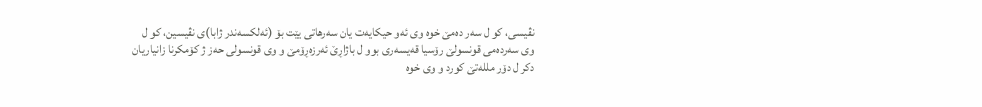نڤیسی، كو ل سه‌ر ده‌مێ خوه‌ وی ئه‌و حیكایه‌ت یان سه‌رهاتی یێت بۆ (ئه‌لكسه‌ندر ژابا)ی نڤیسین، كو ل وی سه‌رده‌می قونسولێ رۆسیا قه‌یسه‌ری بوو ل باژاڕێ ئه‌رزه‌ڕۆمێ و وی قونسولی حه‌ز ژ كۆمكرنا زانیاریان دكر ل دۆر ملله‌تێ كورد و وی خوه‌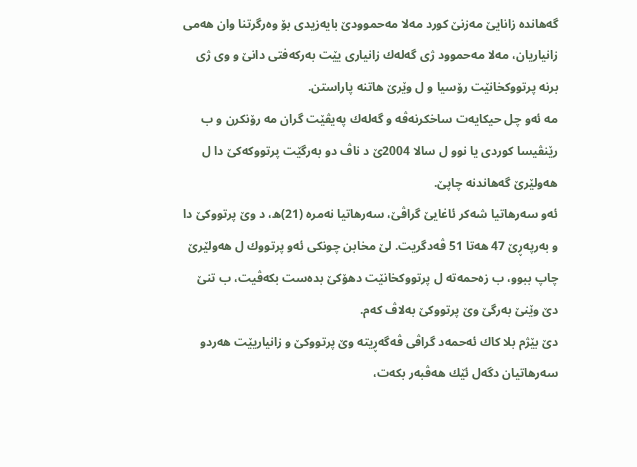گه‌هانده‌ زانایێ مه‌زنێ كورد مه‌لا مه‌حموودێ بایه‌زیدی بۆ وه‌رگرتنا وان هه‌می زانیاریان، مه‌لا مه‌حموود ژی گه‌له‌ك زانیاری یێت به‌ركه‌فتی دانێ و وی ژی برنه‌ پرتووكخانێت رۆسیا و ل وێرێ هاتنه‌ پاراستن.
مه‌ ئه‌و چل حیكایه‌ت ساخكرنه‌ڤه‌ و گه‌له‌ك په‌یڤێت گران مه‌ رۆنكرن و ب رێنڤیسا كوردی یا نوو ل سالا 2004ێ د ناڤ دو به‌رگێت پرتووكه‌كێ دا ل هه‌ولێرێ گه‌هاندنه‌ چاپێ.
ئه‌و سه‌رهاتیا شه‌كر ئاغایێ گراڤێ، سه‌رهاتیا نه‌مره‌ (21)ه‌، د وێ پرتووكێ دا و به‌رپه‌ڕێ 47 هه‌تا 51 ڤه‌دگریت. لێ مخابن چونكی ئه‌و پرتووك ل هه‌ولێرێ چاپ ببوو، ب زه‌حمه‌ته‌ ل پرتووكخانێت دهۆكێ بده‌ست بكه‌ڤیت، ب تنێ دێ وێنێ به‌رگێ وێ پرتووكێ به‌لاڤ كه‌م.
دێ بێژم بلا كاك ئه‌حمه‌د گراڤی ڤه‌گه‌ڕیته‌ وێ پرتووكێ و زانیاریێت هه‌ردو سه‌رهاتیان دگه‌ل ئێك هه‌ڤبه‌ر بكه‌ت،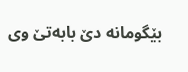بێگومانه‌ دێ بابه‌تێ وی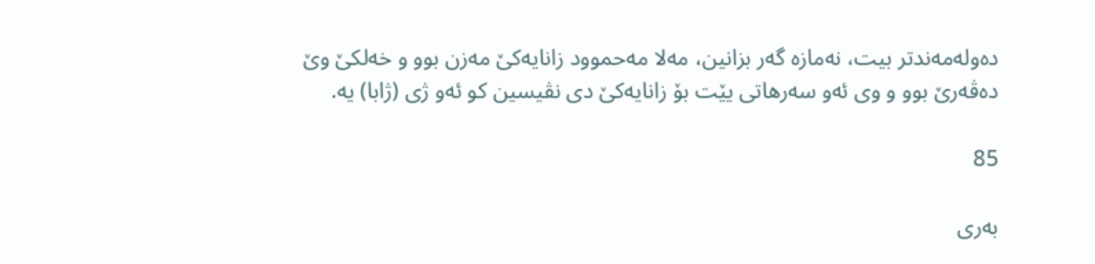ده‌وله‌مه‌ندتر بیت، نه‌مازه‌ گه‌ر بزانین، مه‌لا مه‌حموود زانایه‌كێ مه‌زن بوو و خه‌لكێ وێ ده‌ڤه‌رێ بوو‌ و وی ئه‌و سه‌رهاتی یێت بۆ زانایه‌كێ دی نڤیسین كو ئه‌و ژی (ژابا) یه‌.

85

به‌ری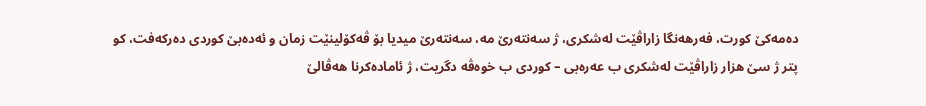ده‌مه‌كێ كورت، فه‌رهه‌نگا زاراڤێت له‌شكری، ژ سه‌نته‌رێ مه‌، سه‌نته‌رێ میدیا بۆ ڤه‌كۆلینێت زمان و ئه‌ده‌بێ كوردی ده‌ركه‌فت، كو پتر ژ سێ هزار زاراڤێت له‌شكری ب عه‌ره‌بی – كوردی ب خوه‌ڤه‌ دگریت، ژ ئاماده‌كرنا هه‌ڤالێ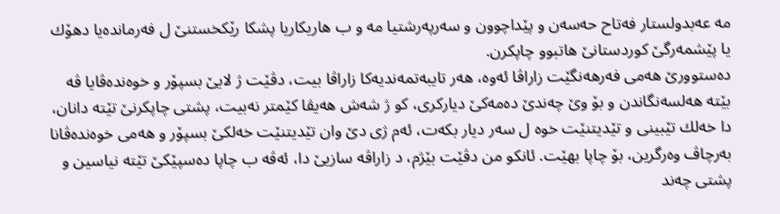مه‌ عه‌بدولستار فه‌تاح حه‌سه‌ن و پێداچوون و سه‌رپه‌رشتیا مه‌ و ب هاریكاریا پشكا رێكخستنێ ل فه‌رمانده‌یا دهۆك یا پێشمه‌رگێ كوردستانێ هاتبوو چاپكرن.
ده‌ستوورێ هه‌می فه‌رهه‌نگێت زاراڤا ئه‌وه‌، هه‌ر تایبه‌تمه‌ندیه‌كا زاراڤا بیت، دڤێت ژ لایێ بسپۆر و خوه‌نده‌ڤایا ڤه‌ بێته‌ هه‌لسه‌نگاندن و بۆ وێ چه‌ندێ ده‌مه‌كێ دیاركری، كو ژ شه‌ش هه‌یڤا كێمتر نه‌بیت، پشتی چاپكرنێ تێته‌ دانان، دا خه‌لك تێبینی و تێدیتنێت خوه‌ ل سه‌ر دیار بكه‌ت، ئه‌م ژی دێ وان تێدیتنێت خه‌لكێ بسپۆر و هه‌می خوه‌نده‌ڤانا به‌رچاڤ وه‌رگرین، بۆ چاپا بهێت. ئانكو من دڤێت بێژم، د زاراڤه‌ سازیێ دا، ئه‌ڤه‌ ب چاپا ده‌سپێكێ تێته‌ نیاسین و پشتی چه‌ند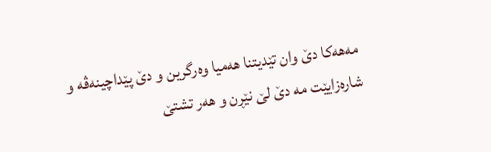مه‌هه‌كا دێ وان تێدیتنا هه‌میا وه‌رگرین و دێ پێداچینه‌ڤه‌ و شاره‌زایێت مه‌ دێ لێ نێڕن و هه‌ر تشتێ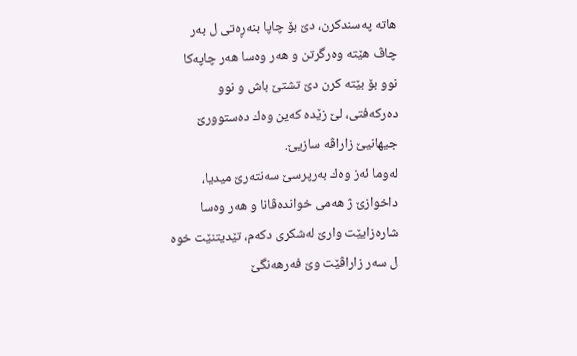هاته‌ په‌سندكرن، دێ بۆ چاپا بنه‌ڕه‌تی ل به‌ر چاڤ هێته‌ وه‌رگرتن و هه‌ر وه‌سا هه‌ر چاپه‌كا نوو بۆ بێته‌ كرن دێ تشتێ باش و نوو ده‌ركه‌فتی، لێ زێده‌ كه‌ین وه‌ك ده‌ستوورێ جیهانیێ زاراڤه‌ سازیێ.
له‌وما ئه‌ز وه‌ك به‌رپرسێ سه‌نته‌رێ میدیا، داخوازێ ژ هه‌می خوانده‌ڤانا و هه‌ر وه‌سا شاره‌زایێت وارێ له‌شكری دكه‌م، تێدیتنێت خوه‌ ل سه‌ر زاراڤێت وێ فه‌رهه‌نگێ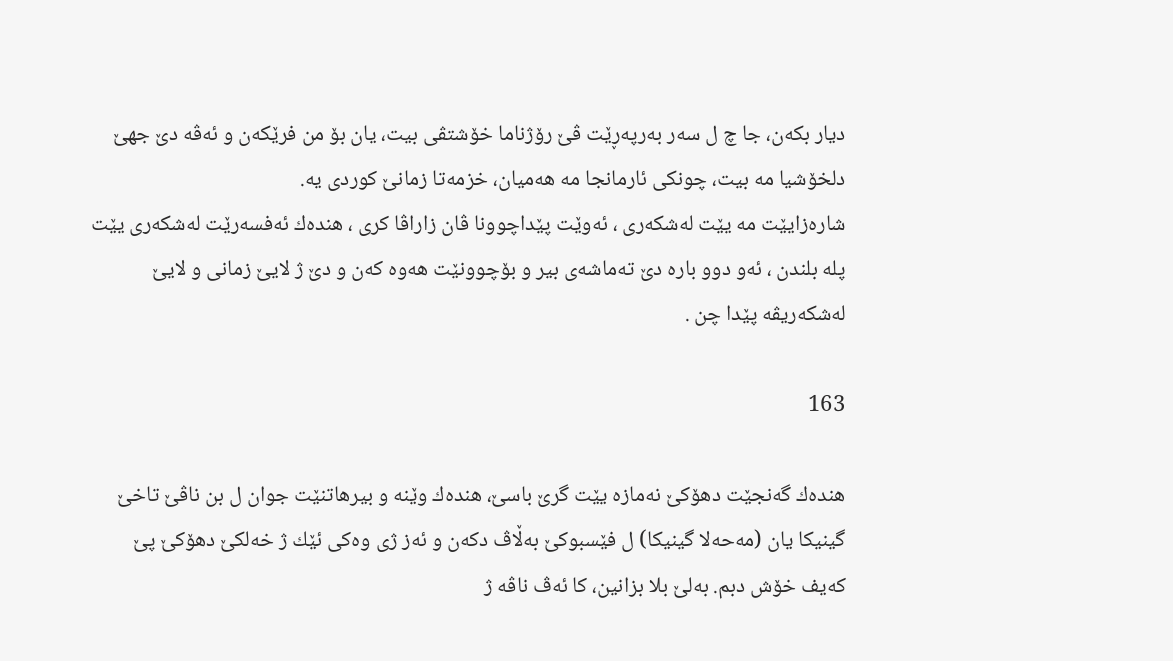دیار بكه‌ن، جا چ ل سه‌ر به‌رپه‌ڕێت ڤێ رۆژناما خۆشتڤی بیت، یان بۆ من فرێكه‌ن و ئه‌ڤه‌ دێ جهێ دلخۆشیا مه‌ بیت، چونكی ئارمانجا مه‌ هه‌میان، خزمه‌تا زمانێ كوردی یه‌.
شاره‌زایێت مه‌ یێت له‌شكه‌ری ، ئه‌وێت پێداچوونا ڤان زاراڤا كری ، هنده‌ك ئه‌فسه‌رێت له‌شكه‌ری یێت پله‌ بلندن ، ئه‌و دوو باره‌ دێ ته‌ماشه‌ی بیر و بۆچوونێت هه‌وه‌ كه‌ن و دێ ژ لایێ زمانی و لایێ له‌شكه‌ریڤه‌ پێدا چن .

163

هنده‌ك گه‌نجێت دهۆكێ نه‌مازه‌ یێت گرێ باسێ، هنده‌ك وێنه‌ و بیرهاتنێت جوان ل بن ناڤێ تاخێ گینیكا یان (مه‌حه‌لا گینیكا) ل فێسبوكێ به‌ڵاڤ دكه‌ن و ئه‌ز ژی وه‌كی ئێك ژ خه‌لكێ دهۆكێ پێ كه‌یف خۆش دبم. به‌لێ بلا بزانین، كا ئه‌ڤ ناڤه‌ ژ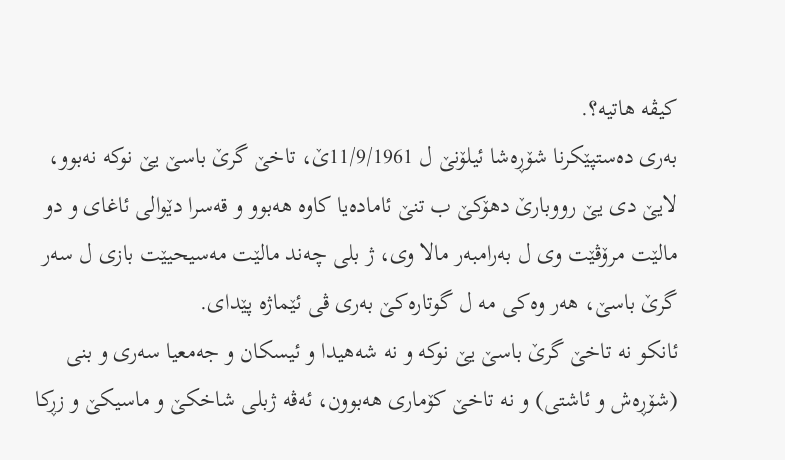كیڤه‌ هاتیه‌؟.
به‌ری ده‌ستپێكرنا شۆڕه‌شا ئیلۆنێ ل 11/9/1961ێ، تاخێ گرێ باسێ یێ نوكه‌ نه‌بوو، لایێ دی یێ رووبارێ دهۆكێ ب تنێ ئاماده‌یا كاوه‌ هه‌بوو و قه‌سرا دێوالی ئاغای و دو مالێت مرۆڤێت وی ل به‌رامبه‌ر مالا وی، ژ بلی چه‌ند مالێت مه‌سیحیێت بازی ل سه‌ر گرێ باسێ، هه‌ر وه‌كی مه‌ ل گوتاره‌كێ به‌ری ڤی ئێماژه‌ پێدای.
ئانكو نه‌ تاخێ گرێ باسێ یێ نوكه‌ و نه‌ شه‌هیدا و ئیسكان و جه‌معیا سه‌ری و بنی (شۆڕه‌ش و ئاشتی) و نه‌ تاخێ كۆماری هه‌بوون، ئه‌ڤه‌ ژبلی شاخكێ و ماسیكێ و زڕكا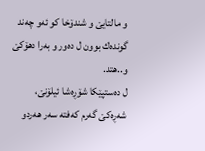و مالتایێ و شندۆخا كو ئه‌و چه‌ند گونده‌ك بوون ل ده‌ور و به‌را دهۆكێ و..هتد.
ل ده‌ستپێكا شۆڕه‌شا ئیلۆنێ، شه‌ڕه‌كێ گه‌رم كه‌فته‌ سه‌ر هه‌ردو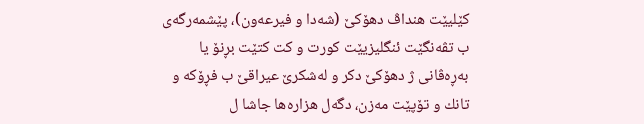كێلیێت هنداڤ دهۆكێ (شه‌دا و فیرعه‌ون)، پێشمه‌رگه‌ی ب تڤه‌نگێت ئنگلیزیێت كورت و كت كتێت بڕنۆ یا به‌ڕه‌ڤانی ژ دهۆكێ دكر و له‌شكرێ عیراقێ ب فڕۆكه‌ و تانك و تۆپێت مه‌زن، دگه‌ل هزاره‌ها جاشا ل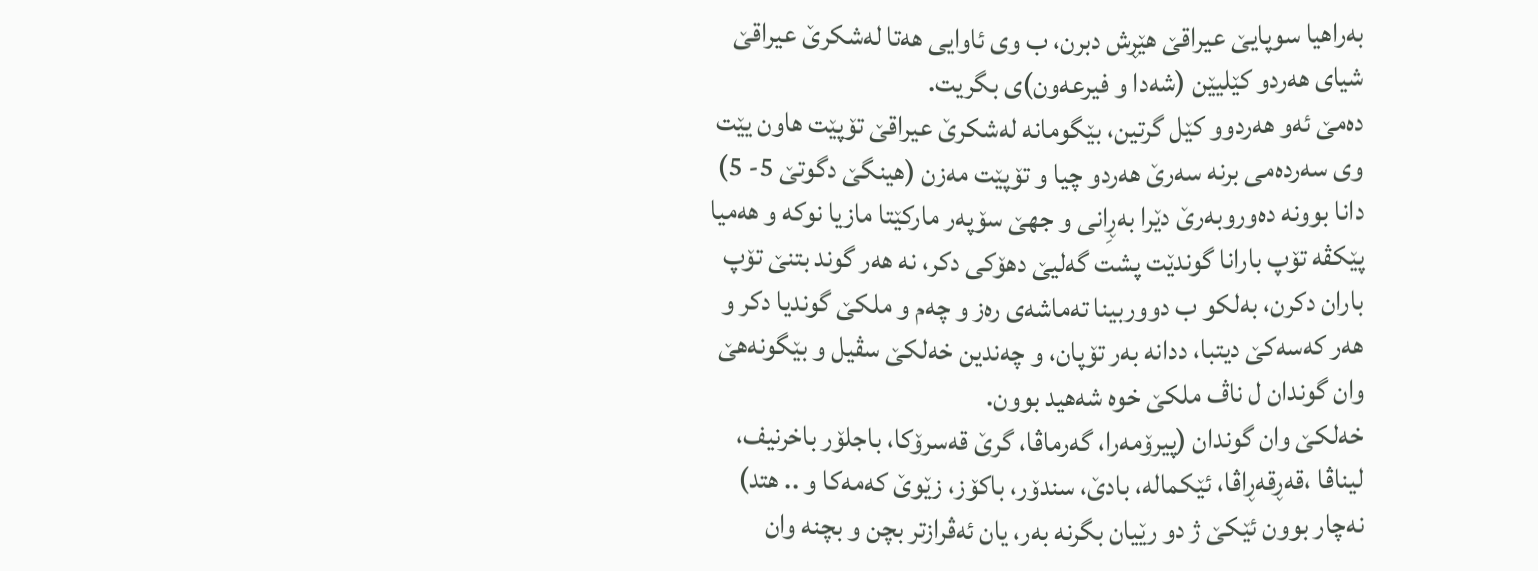به‌راهیا سوپایێ عیراقێ هێڕش دبرن، ب وی ئاوایی هه‌تا له‌شكرێ عیراقێ شیای هه‌ردو كێلیێن (شه‌دا و فیرعه‌ون)ی بگریت.
ده‌مێ ئه‌و هه‌ردوو كێل گرتین، بێگومانه‌ له‌شكرێ عیراقێ تۆپێت هاون یێت وی سه‌رده‌می برنه‌ سه‌رێ هه‌ردو چیا و تۆپێت مه‌زن (هینگێ دگوتێ 5- 5) دانا بوونه‌ ده‌وروبه‌رێ دێرا به‌ڕِانی و جهێ سۆپه‌ر ماركێتا مازیا نوكه‌ و هه‌میا پێكڤه‌ تۆپ بارانا گوندێت پشت گه‌لیێ دهۆكی دكر، نه‌ هه‌ر گوند بتنێ تۆپ باران دكرن، به‌لكو ب دووربینا ته‌ماشه‌ی ره‌ز و چه‌م و ملكێ گوندیا دكر و هه‌ر كه‌سه‌كێ دیتبا، ددانه‌ به‌ر تۆپان، و چه‌ندین خه‌لكێ سڤیل و بێگونه‌هێ وان گوندان ل ناڤ ملكێ خوه‌ شه‌هید بوون.
خه‌لكێ و‌ان گوندان (پیرۆمه‌را، گه‌رماڤا، گرێ قه‌سرۆكا، باجلۆر باخرنیف، لیناڤا ،قه‌ڕقه‌ڕاڤا، ئێكماله‌، بادێ، سندۆر، باكۆز، زێوێ كه‌مه‌كا و .. هتد) نه‌چار بوون ئێكێ ژ دو رێیان بگرنه‌ به‌ر، یان ئه‌ڤرازتر بچن و بچنه‌ وان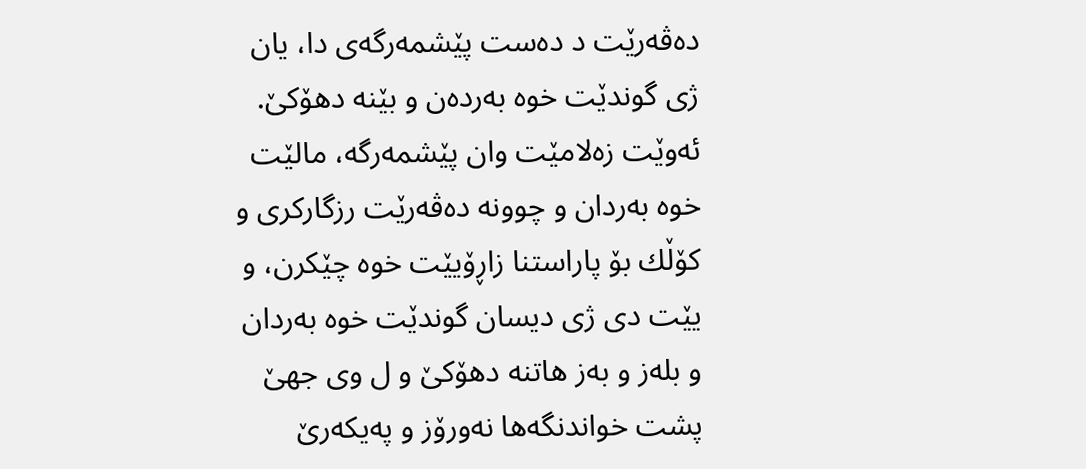ده‌ڤه‌رێت د ده‌ست پێشمه‌رگه‌ی دا، یان ژی گوندێت خوه‌ به‌رده‌ن و بێنه‌ دهۆكێ. ئه‌وێت زه‌لامێت وان پێشمه‌رگه‌، مالێت خوه‌ به‌ردان و چوونه‌ ده‌ڤه‌رێت رزگاركری و كۆڵك بۆ پاراستنا زاڕۆیێت خوه‌ چێكرن، و یێت دی ژی دیسان گوندێت خوه‌ به‌ردان و بله‌ز و به‌ز هاتنه‌ دهۆكێ و ل وی جهێ پشت خواندنگه‌ها نه‌ورۆز و په‌یكه‌رێ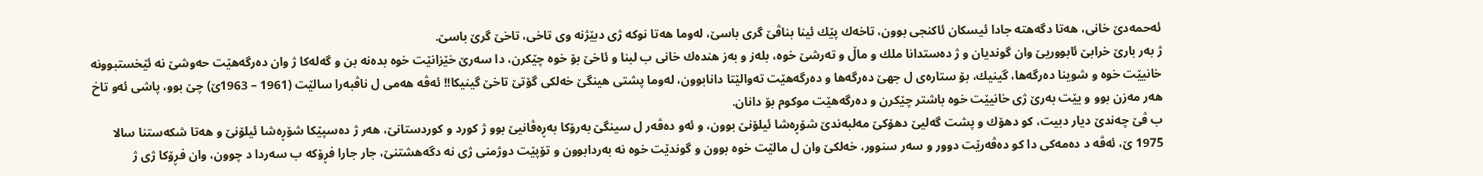ئه‌حمه‌دێ خانی، هه‌تا دگه‌هته‌ جادا ئیسكان ئاكنجی بوون، تاخه‌ك پێك ئینا بناڤێ گری باسێ، له‌وما هه‌تا نوكه‌ ژی دبێژنه‌ وی تاخی، تاخێ گرێ باسێ.
ژ به‌ر بارێ خرابێ ئابووریێ وان گوندیان و ژ ده‌ستدانا ملك و ماڵ و ته‌رشێ خوه‌، بله‌ز و به‌ز هنده‌ك خانی ب لبنا و ئاخێ بۆ خوه‌ چێكرن، دا سه‌رێ خێزانێت خوه‌ بده‌نه‌ بن و گه‌له‌كا ژ وان ده‌رگه‌هێت حه‌وشێ نه‌ ئێخستبوونه‌ خانیێت خوه‌ و شوینا ده‌رگه‌ها، گینیك، بۆ ستاره‌ی ل جهێ ده‌رگه‌ها و ده‌رگه‌هێت ته‌والێتا دانابوون، له‌وما پشتی هینگێ خه‌لكی گۆتێ تاخێ گینیكا!! ئه‌ڤه‌ هه‌می ل ناڤبه‌را سالێت (1961 – 1963ێ) چێ بوو، پاشی ئه‌و تاخ هه‌ر مه‌زن بوو و یێت به‌رێ ژی خانیێت خوه‌ باشتر چێكرن و ده‌رگه‌هێت موكوم بۆ دانان.
ب ڤێ چه‌ندێ دیار دبیت، كو دهۆك و پشت گه‌لیێ دهۆكێ مه‌لبه‌ندێ شۆڕه‌شا ئیلۆنێ بوون، و ئه‌و ده‌ڤه‌ر ل سینگێ به‌رۆكا به‌ڕه‌ڤانیێ بوو ژ كورد و كوردستانێ، هه‌ر ژ ده‌سپێكا شۆڕه‌شا ئیلۆنێ و هه‌تا شكه‌ستنا سالا 1975 ێ، ئه‌ڤه‌ د ده‌مه‌كی دا كو ده‌ڤه‌رێت دوور و سه‌ر سنوور، خه‌لكێ وان ل مالێت خوه‌ بوون و گوندێت خوه‌ نه‌ به‌ردابوون و تۆپێت دوژمنی ژی نه‌ دگه‌هشتنێ، جار جارا فڕۆكه‌ ب سه‌ردا د چوون، وان فڕۆكا ژی ژ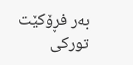به‌ر فڕۆكێت توركی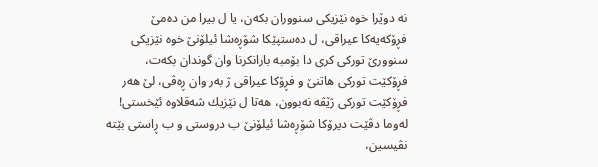نه‌ دوێرا خوه‌ نێزیكی سنووران بكه‌ن، یا ل بیرا من ده‌مێ فڕۆكه‌یه‌كا عیراقی، ل ده‌ستپێكا شۆڕه‌شا ئیلۆنێ خوه‌ نێزیكی سنوورێ توركی كری دا بۆمبه‌ بارانكرنا وان گوندان بكه‌ت، فڕۆكێت توركی هاتنێ و فڕۆكا عیراقی ژ به‌ر وان ڕه‌ڤی، لێ هه‌ر فڕۆكێت توركی ژێڤه‌ نه‌بوون، هه‌تا ل نێزیك شه‌قلاوه‌ ئێخستی!
له‌وما دڤێت دیرۆكا شۆڕه‌شا ئیلۆنێ ب دروستی و ب ڕاستی بێته‌ نڤیسین،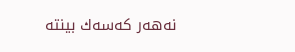نه‌هه‌ر كه‌سه‌ك بینته‌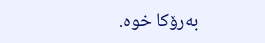به‌رۆكا خوه‌.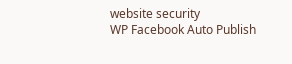website security
WP Facebook Auto Publish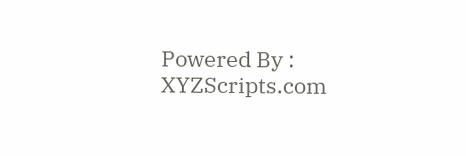Powered By : XYZScripts.com